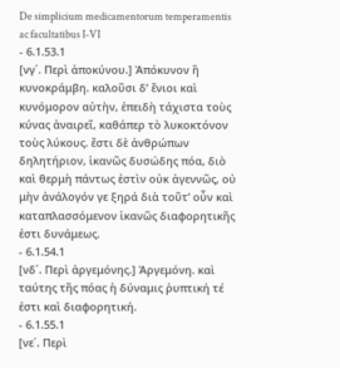De simplicium medicamentorum temperamentis ac facultatibus I-VI
- 6.1.53.1
[νγ΄. Περὶ ἀποκύνου.] Ἀπόκυνον ἢ κυνοκράμβη. καλοῦσι δ’ ἔνιοι καὶ κυνόμορον αὐτὴν, ἐπειδὴ τάχιστα τοὺς κύνας ἀναιρεῖ, καθάπερ τὸ λυκοκτόνον τοὺς λύκους. ἔστι δὲ ἀνθρώπων δηλητήριον, ἱκανῶς δυσώδης πόα, διὸ καὶ θερμὴ πάντως ἐστὶν οὐκ ἀγεννῶς, οὐ μὴν ἀνάλογόν γε ξηρά διὰ τοῦτ’ οὖν καὶ καταπλασσόμενον ἱκανῶς διαφορητικῆς ἐστι δυνάμεως.
- 6.1.54.1
[νδ΄. Περὶ ἀργεμόνης.] Ἀργεμόνη. καὶ ταύτης τῆς πόας ἡ δύναμις ῥυπτική τέ ἐστι καὶ διαφορητική.
- 6.1.55.1
[νε΄. Περὶ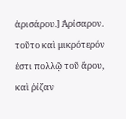ἀρισάρου.] Ἀρίσαρον. τοῦτο καὶ μικρότερόν ἐστι πολλῷ τοῦ ἄρου, καὶ ῥίζαν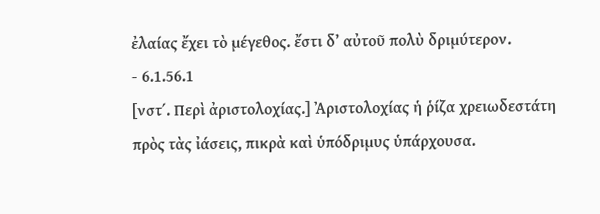ἐλαίας ἔχει τὸ μέγεθος. ἔστι δ’ αὐτοῦ πολὺ δριμύτερον.
- 6.1.56.1
[νστ΄. Περὶ ἀριστολοχίας.] Ἀριστολοχίας ἡ ῥίζα χρειωδεστάτη πρὸς τὰς ἰάσεις, πικρὰ καὶ ὑπόδριμυς ὑπάρχουσα.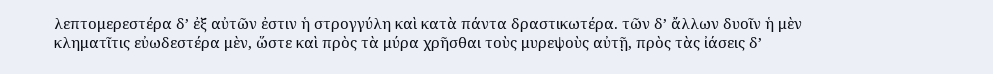λεπτομερεστέρα δ’ ἐξ αὐτῶν ἐστιν ἡ στρογγύλη καὶ κατὰ πάντα δραστικωτέρα. τῶν δ’ ἄλλων δυοῖν ἡ μὲν κληματῖτις εὐωδεστέρα μὲν, ὥστε καὶ πρὸς τὰ μύρα χρῆσθαι τοὺς μυρεψοὺς αὐτῇ, πρὸς τὰς ἰάσεις δ’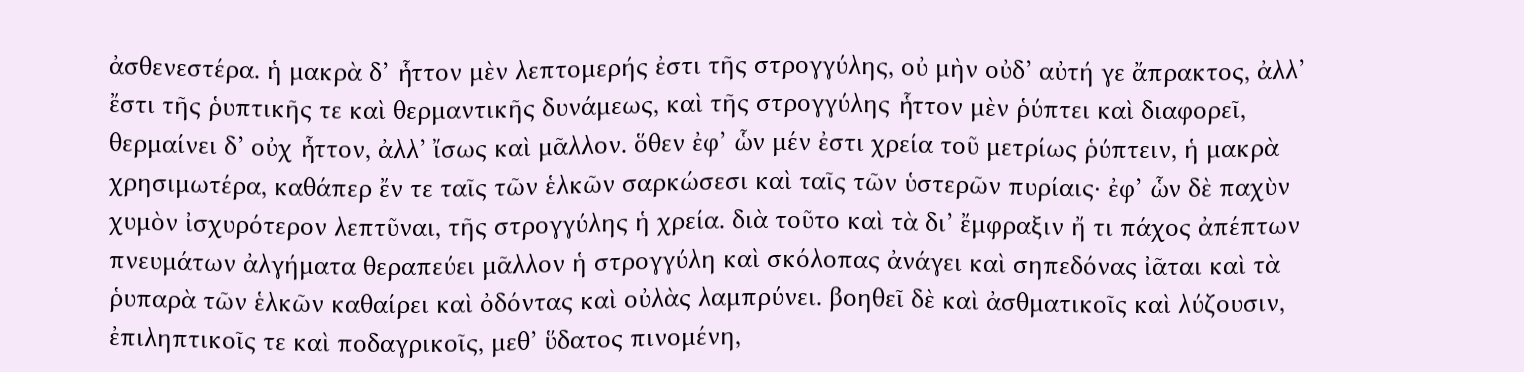ἀσθενεστέρα. ἡ μακρὰ δ’ ἧττον μὲν λεπτομερής ἐστι τῆς στρογγύλης, οὐ μὴν οὐδ’ αὐτή γε ἄπρακτος, ἀλλ’ ἔστι τῆς ῥυπτικῆς τε καὶ θερμαντικῆς δυνάμεως, καὶ τῆς στρογγύλης ἧττον μὲν ῥύπτει καὶ διαφορεῖ, θερμαίνει δ’ οὐχ ἧττον, ἀλλ’ ἴσως καὶ μᾶλλον. ὅθεν ἐφ’ ὧν μέν ἐστι χρεία τοῦ μετρίως ῥύπτειν, ἡ μακρὰ χρησιμωτέρα, καθάπερ ἔν τε ταῖς τῶν ἑλκῶν σαρκώσεσι καὶ ταῖς τῶν ὑστερῶν πυρίαις· ἐφ’ ὧν δὲ παχὺν χυμὸν ἰσχυρότερον λεπτῦναι, τῆς στρογγύλης ἡ χρεία. διὰ τοῦτο καὶ τὰ δι’ ἔμφραξιν ἤ τι πάχος ἀπέπτων πνευμάτων ἀλγήματα θεραπεύει μᾶλλον ἡ στρογγύλη καὶ σκόλοπας ἀνάγει καὶ σηπεδόνας ἰᾶται καὶ τὰ ῥυπαρὰ τῶν ἑλκῶν καθαίρει καὶ ὀδόντας καὶ οὐλὰς λαμπρύνει. βοηθεῖ δὲ καὶ ἀσθματικοῖς καὶ λύζουσιν, ἐπιληπτικοῖς τε καὶ ποδαγρικοῖς, μεθ’ ὕδατος πινομένη,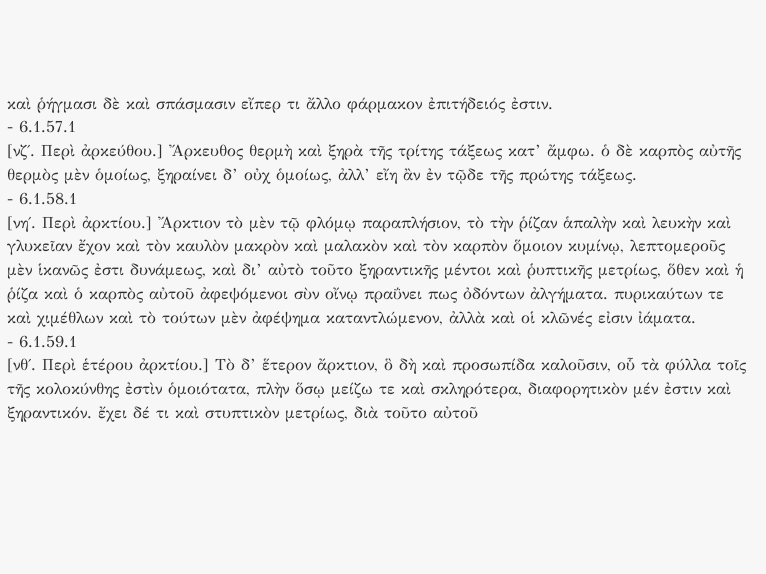καὶ ῥήγμασι δὲ καὶ σπάσμασιν εἴπερ τι ἄλλο φάρμακον ἐπιτήδειός ἐστιν.
- 6.1.57.1
[νζ΄. Περὶ ἀρκεύθου.] Ἄρκευθος θερμὴ καὶ ξηρὰ τῆς τρίτης τάξεως κατ’ ἄμφω. ὁ δὲ καρπὸς αὐτῆς θερμὸς μὲν ὁμοίως, ξηραίνει δ’ οὐχ ὁμοίως, ἀλλ’ εἴη ἂν ἐν τῷδε τῆς πρώτης τάξεως.
- 6.1.58.1
[νη΄. Περὶ ἀρκτίου.] Ἄρκτιον τὸ μὲν τῷ φλόμῳ παραπλήσιον, τὸ τὴν ῥίζαν ἁπαλὴν καὶ λευκὴν καὶ γλυκεῖαν ἔχον καὶ τὸν καυλὸν μακρὸν καὶ μαλακὸν καὶ τὸν καρπὸν ὅμοιον κυμίνῳ, λεπτομεροῦς μὲν ἱκανῶς ἐστι δυνάμεως, καὶ δι’ αὐτὸ τοῦτο ξηραντικῆς μέντοι καὶ ῥυπτικῆς μετρίως, ὅθεν καὶ ἡ ῥίζα καὶ ὁ καρπὸς αὐτοῦ ἀφεψόμενοι σὺν οἴνῳ πραΰνει πως ὀδόντων ἀλγήματα. πυρικαύτων τε καὶ χιμέθλων καὶ τὸ τούτων μὲν ἀφέψημα καταντλώμενον, ἀλλὰ καὶ οἱ κλῶνές εἰσιν ἰάματα.
- 6.1.59.1
[νθ΄. Περὶ ἑτέρου ἀρκτίου.] Τὸ δ’ ἕτερον ἄρκτιον, ὃ δὴ καὶ προσωπίδα καλοῦσιν, οὗ τὰ φύλλα τοῖς τῆς κολοκύνθης ἐστὶν ὁμοιότατα, πλὴν ὅσῳ μείζω τε καὶ σκληρότερα, διαφορητικὸν μέν ἐστιν καὶ ξηραντικόν. ἔχει δέ τι καὶ στυπτικὸν μετρίως, διὰ τοῦτο αὐτοῦ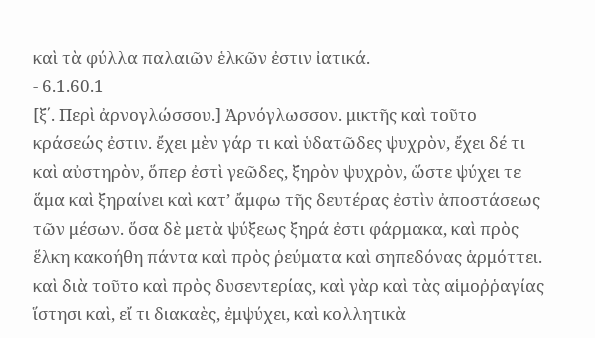καὶ τὰ φύλλα παλαιῶν ἑλκῶν ἐστιν ἰατικά.
- 6.1.60.1
[ξ΄. Περὶ ἀρνογλώσσου.] Ἀρνόγλωσσον. μικτῆς καὶ τοῦτο κράσεώς ἐστιν. ἔχει μὲν γάρ τι καὶ ὑδατῶδες ψυχρὸν, ἔχει δέ τι καὶ αὐστηρὸν, ὅπερ ἐστὶ γεῶδες, ξηρὸν ψυχρὸν, ὥστε ψύχει τε ἅμα καὶ ξηραίνει καὶ κατ’ ἄμφω τῆς δευτέρας ἐστὶν ἀποστάσεως τῶν μέσων. ὅσα δὲ μετὰ ψύξεως ξηρά ἐστι φάρμακα, καὶ πρὸς ἕλκη κακοήθη πάντα καὶ πρὸς ῥεύματα καὶ σηπεδόνας ἁρμόττει. καὶ διὰ τοῦτο καὶ πρὸς δυσεντερίας, καὶ γὰρ καὶ τὰς αἱμοῤῥαγίας ἵστησι καὶ, εἴ τι διακαὲς, ἐμψύχει, καὶ κολλητικὰ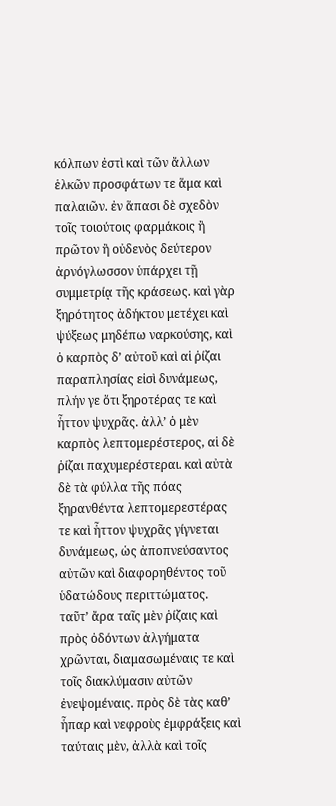κόλπων ἐστὶ καὶ τῶν ἄλλων ἑλκῶν προσφάτων τε ἅμα καὶ παλαιῶν. ἐν ἅπασι δὲ σχεδὸν τοῖς τοιούτοις φαρμάκοις ἢ πρῶτον ἢ οὐδενὸς δεύτερον ἀρνόγλωσσον ὑπάρχει τῇ συμμετρίᾳ τῆς κράσεως. καὶ γὰρ ξηρότητος ἀδήκτου μετέχει καὶ ψύξεως μηδέπω ναρκούσης, καὶ ὁ καρπὸς δ’ αὐτοῦ καὶ αἱ ῥίζαι παραπλησίας εἰσὶ δυνάμεως, πλήν γε ὅτι ξηροτέρας τε καὶ ἧττον ψυχρᾶς. ἀλλ’ ὁ μὲν καρπὸς λεπτομερέστερος, αἱ δὲ ῥίζαι παχυμερέστεραι. καὶ αὐτὰ δὲ τὰ φύλλα τῆς πόας ξηρανθέντα λεπτομερεστέρας τε καὶ ἧττον ψυχρᾶς γίγνεται δυνάμεως, ὡς ἀποπνεύσαντος αὐτῶν καὶ διαφορηθέντος τοῦ ὑδατώδους περιττώματος. ταῦτ’ ἄρα ταῖς μὲν ῥίζαις καὶ πρὸς ὀδόντων ἀλγήματα χρῶνται, διαμασωμέναις τε καὶ τοῖς διακλύμασιν αὐτῶν ἐνεψομέναις. πρὸς δὲ τὰς καθ’ ἧπαρ καὶ νεφροὺς ἐμφράξεις καὶ ταύταις μὲν, ἀλλὰ καὶ τοῖς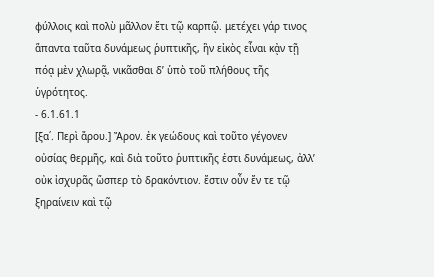φύλλοις καὶ πολὺ μᾶλλον ἔτι τῷ καρπῷ. μετέχει γάρ τινος ἅπαντα ταῦτα δυνάμεως ῥυπτικῆς, ἣν εἰκὸς εἶναι κᾀν τῇ πόᾳ μὲν χλωρᾷ, νικᾶσθαι δ’ ὑπὸ τοῦ πλήθους τῆς ὑγρότητος.
- 6.1.61.1
[ξα΄. Περὶ ἄρου.] Ἄρον. ἐκ γεώδους καὶ τοῦτο γέγονεν οὐσίας θερμῆς, καὶ διὰ τοῦτο ῥυπτικῆς ἐστι δυνάμεως, ἀλλ’ οὐκ ἰσχυρᾶς ὥσπερ τὸ δρακόντιον. ἔστιν οὖν ἔν τε τῷ ξηραίνειν καὶ τῷ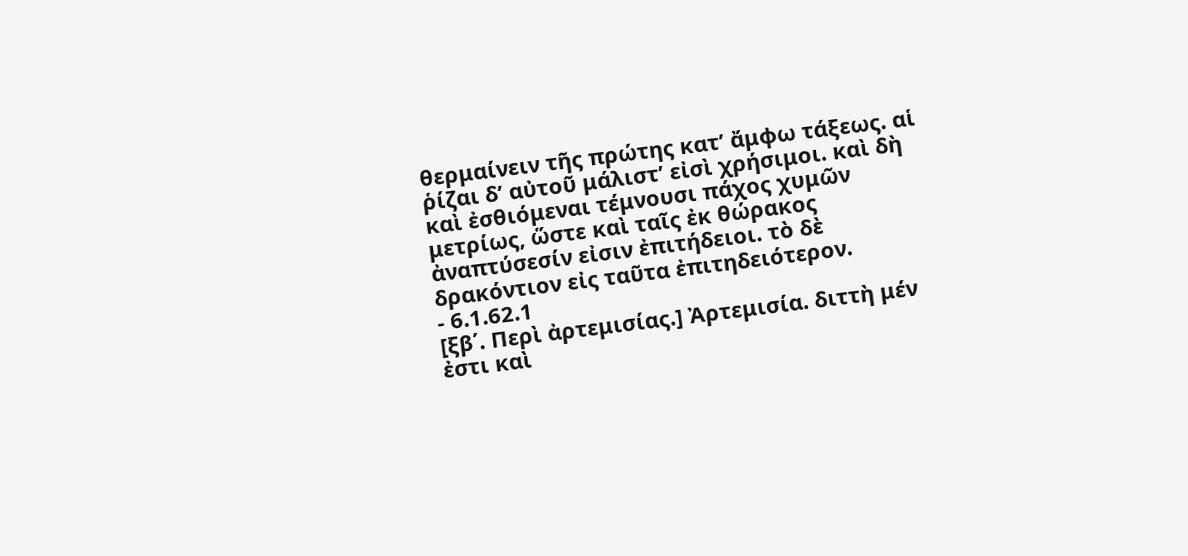θερμαίνειν τῆς πρώτης κατ’ ἄμφω τάξεως. αἱ ῥίζαι δ’ αὐτοῦ μάλιστ’ εἰσὶ χρήσιμοι. καὶ δὴ καὶ ἐσθιόμεναι τέμνουσι πάχος χυμῶν μετρίως, ὥστε καὶ ταῖς ἐκ θώρακος ἀναπτύσεσίν εἰσιν ἐπιτήδειοι. τὸ δὲ δρακόντιον εἰς ταῦτα ἐπιτηδειότερον.
- 6.1.62.1
[ξβ΄. Περὶ ἀρτεμισίας.] Ἀρτεμισία. διττὴ μέν ἐστι καὶ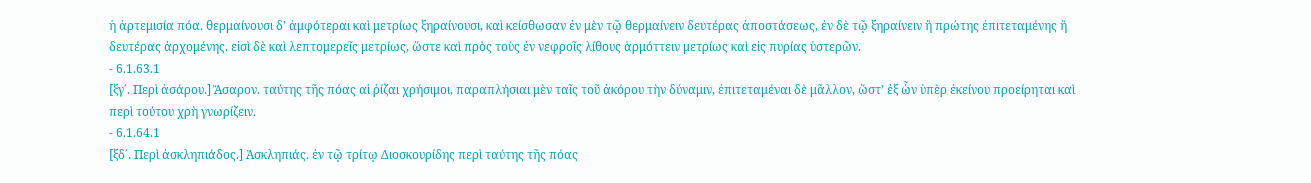ἡ ἀρτεμισία πόα. θερμαίνουσι δ’ ἀμφότεραι καὶ μετρίως ξηραίνουσι, καὶ κείσθωσαν ἐν μὲν τῷ θερμαίνειν δευτέρας ἀποστάσεως, ἐν δὲ τῷ ξηραίνειν ἢ πρώτης ἐπιτεταμένης ἢ δευτέρας ἀρχομένης. εἰσὶ δὲ καὶ λεπτομερεῖς μετρίως, ὥστε καὶ πρὸς τοὺς ἐν νεφροῖς λίθους ἁρμόττειν μετρίως καὶ εἰς πυρίας ὑστερῶν.
- 6.1.63.1
[ξγ΄. Περὶ ἀσάρου.] Ἄσαρον. ταύτης τῆς πόας αἱ ῥίζαι χρήσιμοι, παραπλήσιαι μὲν ταῖς τοῦ ἀκόρου τὴν δύναμιν, ἐπιτεταμέναι δὲ μᾶλλον, ὥστ’ ἐξ ὧν ὑπὲρ ἐκείνου προείρηται καὶ περὶ τούτου χρὴ γνωρίζειν.
- 6.1.64.1
[ξδ΄. Περὶ ἀσκληπιάδος.] Ἀσκληπιάς. ἐν τῷ τρίτῳ Διοσκουρίδης περὶ ταύτης τῆς πόας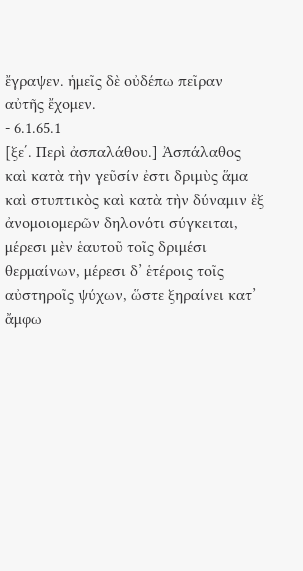ἔγραψεν. ἡμεῖς δὲ οὐδέπω πεῖραν αὐτῆς ἔχομεν.
- 6.1.65.1
[ξε΄. Περὶ ἀσπαλάθου.] Ἀσπάλαθος καὶ κατὰ τὴν γεῦσίν ἐστι δριμὺς ἅμα καὶ στυπτικὸς καὶ κατὰ τὴν δύναμιν ἐξ ἀνομοιομερῶν δηλονότι σύγκειται, μέρεσι μὲν ἑαυτοῦ τοῖς δριμέσι θερμαίνων, μέρεσι δ’ ἑτέροις τοῖς αὐστηροῖς ψύχων, ὥστε ξηραίνει κατ’ ἄμφω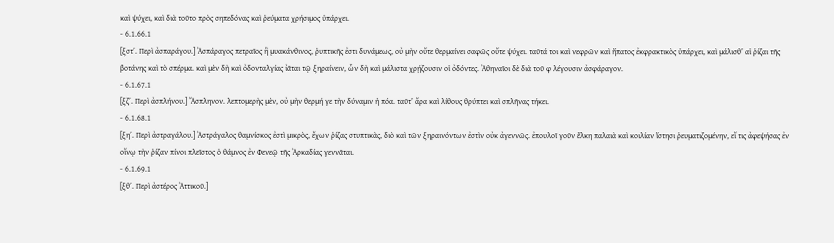καὶ ψύχει, καὶ διὰ τοῦτο πρὸς σηπεδόνας καὶ ῥεύματα χρήσιμος ὑπάρχει.
- 6.1.66.1
[ξστ΄. Περὶ ἀσπαράγου.] Ἀσπάραγος πετραῖος ἢ μυακάνθινος, ῥυπτικῆς ἐστι δυνάμεως, οὐ μὴν οὔτε θερμαίνει σαφῶς οὔτε ψύχει. ταῦτά τοι καὶ νεφρῶν καὶ ἥπατος ἐκφρακτικὸς ὑπάρχει, καὶ μάλισθ’ αἱ ῥίζαι τῆς βοτάνης καὶ τὸ σπέρμα. καὶ μὲν δὴ καὶ ὀδονταλγίας ἰᾶται τῷ ξηραίνειν, ὧν δὴ καὶ μάλιστα χρῄζουσιν οἱ ὀδόντες. Ἀθηναῖοι δὲ διὰ τοῦ φ λέγουσιν ἀσφάραγον.
- 6.1.67.1
[ξζ΄. Περὶ ἀσπλήνου.] Ἄσπληνον. λεπτομερὴς μὲν, οὐ μὴν θερμή γε τὴν δύναμιν ἡ πόα. ταῦτ’ ἄρα καὶ λίθους θρύπτει καὶ σπλῆνας τήκει.
- 6.1.68.1
[ξη΄. Περὶ ἀστραγάλου.] Ἀστράγαλος θαμνίσκος ἐστὶ μικρὸς, ἔχων ῥίζας στυπτικὰς, διὸ καὶ τῶν ξηραινόντων ἐστὶν οὐκ ἀγεννῶς. ἐπουλοῖ γοῦν ἕλκη παλαιὰ καὶ κοιλίαν ἵστησι ῥευματιζομένην, εἴ τις ἀφεψήσας ἐν οἴνῳ τὴν ῥίζαν πίνοι πλεῖστος ὁ θάμνος ἐν Φενεῷ τῆς Ἀρκαδίας γεννᾶται.
- 6.1.69.1
[ξθ΄. Περὶ ἀστέρος Ἀττικοῦ.]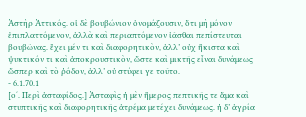Ἀστὴρ Ἀττικός. οἱ δὲ βουβώνιον ὀνομάζουσιν, ὅτι μὴ μόνον ἐπιπλαττόμενον, ἀλλὰ καὶ περιαπτόμενον ἰᾶσθαι πεπίστευται βουβῶνας. ἔχει μέν τι καὶ διαφορητικὸν, ἀλλ’ οὐχ ἥκιστα καὶ ψυκτικόν τι καὶ ἀποκρουστικὸν, ὥστε καὶ μικτῆς εἶναι δυνάμεως ὥσπερ καὶ τὸ ῥόδον, ἀλλ’ οὐ στύφει γε τοῦτο.
- 6.1.70.1
[ο΄. Περὶ ἀσταφίδος.] Ἀσταφὶς ἡ μὲν ἥμερος πεπτικῆς τε ἅμα καὶ στυπτικῆς καὶ διαφορητικῆς ἀτρέμα μετέχει δυνάμεως. ἡ δ’ ἀγρία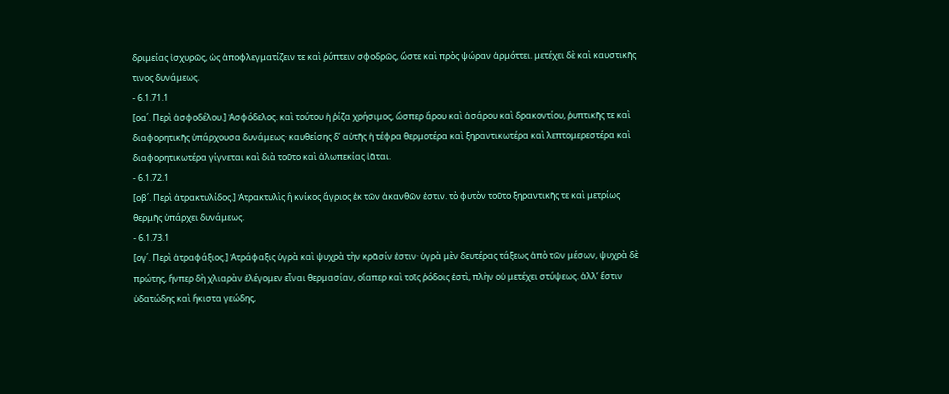δριμείας ἰσχυρῶς, ὡς ἀποφλεγματίζειν τε καὶ ῥύπτειν σφοδρῶς, ὥστε καὶ πρὸς ψώραν ἁρμόττει. μετέχει δὲ καὶ καυστικῆς τινος δυνάμεως.
- 6.1.71.1
[οα΄. Περὶ ἀσφοδέλου.] Ἀσφόδελος. καὶ τούτου ἡ ῥίζα χρήσιμος, ὥσπερ ἄρου καὶ ἀσάρου καὶ δρακοντίου, ῥυπτικῆς τε καὶ διαφορητικῆς ὑπάρχουσα δυνάμεως· καυθείσης δ’ αὐτῆς ἡ τέφρα θερμοτέρα καὶ ξηραντικωτέρα καὶ λεπτομερεστέρα καὶ διαφορητικωτέρα γίγνεται καὶ διὰ τοῦτο καὶ ἀλωπεκίας ἰᾶται.
- 6.1.72.1
[οβ΄. Περὶ ἀτρακτυλίδος.] Ἀτρακτυλὶς ἢ κνίκος ἄγριος ἐκ τῶν ἀκανθῶν ἐστιν. τὸ φυτὸν τοῦτο ξηραντικῆς τε καὶ μετρίως θερμῆς ὑπάρχει δυνάμεως.
- 6.1.73.1
[ογ΄. Περὶ ἀτραφάξιος.] Ἀτράφαξις ὑγρὰ καὶ ψυχρὰ τὴν κρᾶσίν ἐστιν· ὑγρὰ μὲν δευτέρας τάξεως ἀπὸ τῶν μέσων, ψυχρὰ δὲ πρώτης, ἥνπερ δὴ χλιαρὰν ἐλέγομεν εἶναι θερμασίαν, οἵαπερ καὶ τοῖς ῥόδοις ἐστὶ, πλὴν οὐ μετέχει στύψεως. ἀλλ’ ἔστιν ὑδατώδης καὶ ἥκιστα γεώδης,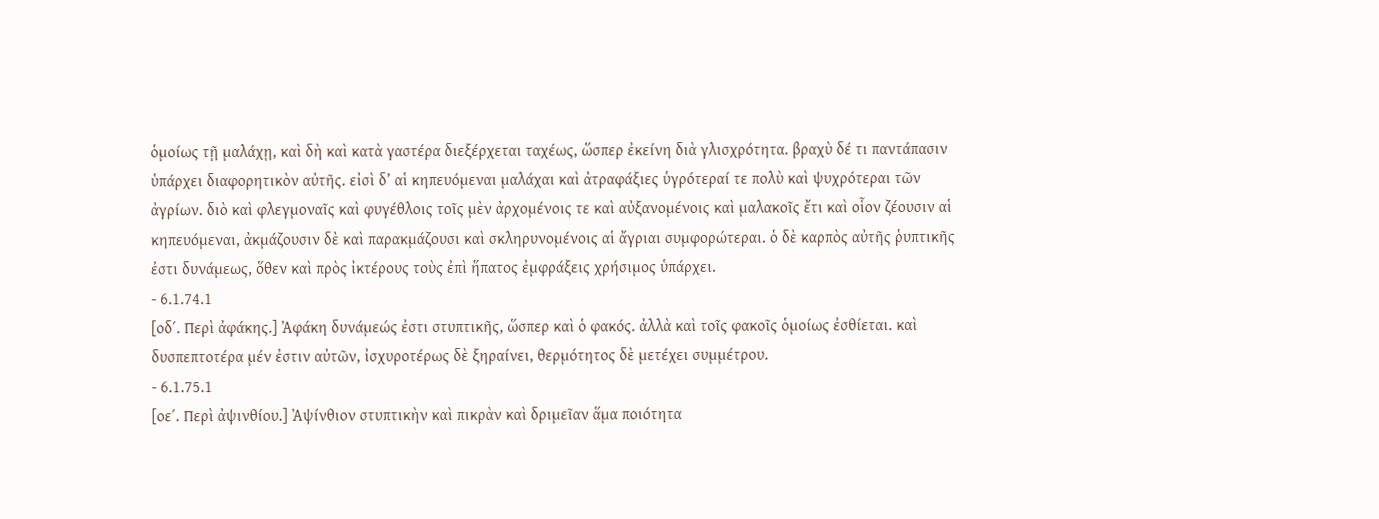ὁμοίως τῇ μαλάχῃ, καὶ δὴ καὶ κατὰ γαστέρα διεξέρχεται ταχέως, ὥσπερ ἐκείνη διὰ γλισχρότητα. βραχὺ δέ τι παντάπασιν ὑπάρχει διαφορητικὸν αὐτῆς. εἰσὶ δ’ αἱ κηπευόμεναι μαλάχαι καὶ ἀτραφάξιες ὑγρότεραί τε πολὺ καὶ ψυχρότεραι τῶν ἀγρίων. διὸ καὶ φλεγμοναῖς καὶ φυγέθλοις τοῖς μὲν ἀρχομένοις τε καὶ αὐξανομένοις καὶ μαλακοῖς ἔτι καὶ οἷον ζέουσιν αἱ κηπευόμεναι, ἀκμάζουσιν δὲ καὶ παρακμάζουσι καὶ σκληρυνομένοις αἱ ἄγριαι συμφορώτεραι. ὁ δὲ καρπὸς αὐτῆς ῥυπτικῆς ἐστι δυνάμεως, ὅθεν καὶ πρὸς ἰκτέρους τοὺς ἐπὶ ἥπατος ἐμφράξεις χρήσιμος ὑπάρχει.
- 6.1.74.1
[οδ΄. Περὶ ἀφάκης.] Ἀφάκη δυνάμεώς ἐστι στυπτικῆς, ὥσπερ καὶ ὁ φακός. ἀλλὰ καὶ τοῖς φακοῖς ὁμοίως ἐσθίεται. καὶ δυσπεπτοτέρα μέν ἐστιν αὐτῶν, ἰσχυροτέρως δὲ ξηραίνει, θερμότητος δὲ μετέχει συμμέτρου.
- 6.1.75.1
[οε΄. Περὶ ἀψινθίου.] Ἀψίνθιον στυπτικὴν καὶ πικρὰν καὶ δριμεῖαν ἅμα ποιότητα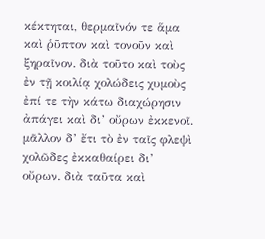κέκτηται, θερμαῖνόν τε ἅμα καὶ ῥῦπτον καὶ τονοῦν καὶ ξηραῖνον. διὰ τοῦτο καὶ τοὺς ἐν τῇ κοιλίᾳ χολώδεις χυμοὺς ἐπί τε τὴν κάτω διαχώρησιν ἀπάγει καὶ δι’ οὔρων ἐκκενοῖ. μᾶλλον δ’ ἔτι τὸ ἐν ταῖς φλεψὶ χολῶδες ἐκκαθαίρει δι’ οὔρων. διὰ ταῦτα καὶ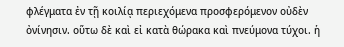φλέγματα ἐν τῇ κοιλίᾳ περιεχόμενα προσφερόμενον οὐδὲν ὀνίνησιν. οὕτω δὲ καὶ εἰ κατὰ θώρακα καὶ πνεύμονα τύχοι. ἡ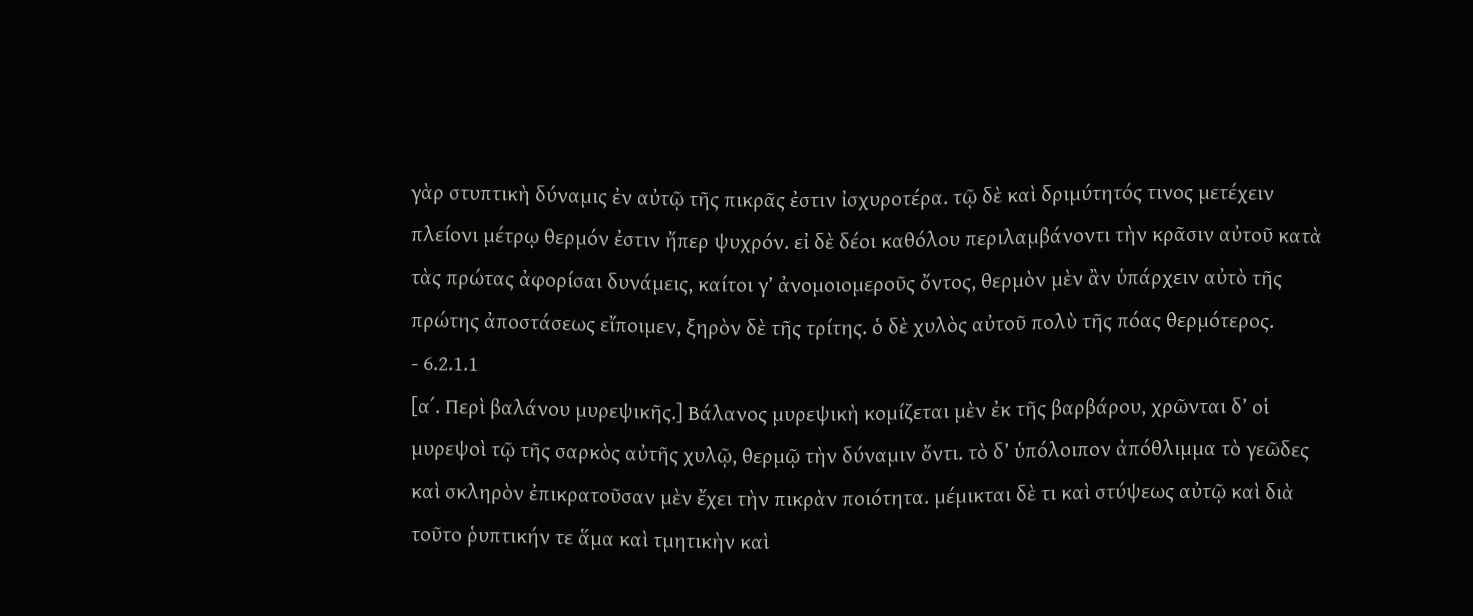γὰρ στυπτικὴ δύναμις ἐν αὐτῷ τῆς πικρᾶς ἐστιν ἰσχυροτέρα. τῷ δὲ καὶ δριμύτητός τινος μετέχειν πλείονι μέτρῳ θερμόν ἐστιν ἤπερ ψυχρόν. εἰ δὲ δέοι καθόλου περιλαμβάνοντι τὴν κρᾶσιν αὐτοῦ κατὰ τὰς πρώτας ἀφορίσαι δυνάμεις, καίτοι γ’ ἀνομοιομεροῦς ὄντος, θερμὸν μὲν ἂν ὑπάρχειν αὐτὸ τῆς πρώτης ἀποστάσεως εἴποιμεν, ξηρὸν δὲ τῆς τρίτης. ὁ δὲ χυλὸς αὐτοῦ πολὺ τῆς πόας θερμότερος.
- 6.2.1.1
[α΄. Περὶ βαλάνου μυρεψικῆς.] Βάλανος μυρεψικὴ κομίζεται μὲν ἐκ τῆς βαρβάρου, χρῶνται δ’ οἱ μυρεψοὶ τῷ τῆς σαρκὸς αὐτῆς χυλῷ, θερμῷ τὴν δύναμιν ὄντι. τὸ δ’ ὑπόλοιπον ἀπόθλιμμα τὸ γεῶδες καὶ σκληρὸν ἐπικρατοῦσαν μὲν ἔχει τὴν πικρὰν ποιότητα. μέμικται δὲ τι καὶ στύψεως αὐτῷ καὶ διὰ τοῦτο ῥυπτικήν τε ἅμα καὶ τμητικὴν καὶ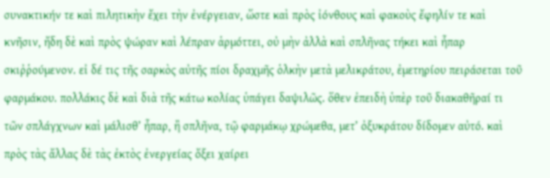συνακτικήν τε καὶ πιλητικὴν ἔχει τὴν ἐνέργειαν, ὥστε καὶ πρὸς ἰόνθους καὶ φακοὺς ἔφηλίν τε καὶ κνῆσιν, ἤδη δὲ καὶ πρὸς ψώραν καὶ λέπραν ἁρμόττει, οὐ μὴν ἀλλὰ καὶ σπλῆνας τήκει καὶ ἧπαρ σκιῤῥούμενον. εἰ δέ τις τῆς σαρκὸς αὐτῆς πίοι δραχμῆς ὁλκὴν μετὰ μελικράτου, ἐμετηρίου πειράσεται τοῦ φαρμάκου. πολλάκις δὲ καὶ διὰ τῆς κάτω κολίας ὑπάγει δαψιλῶς. ὅθεν ἐπειδὴ ὑπὲρ τοῦ διακαθῆραί τι τῶν σπλάγχνων καὶ μάλισθ’ ἧπαρ, ἢ σπλῆνα, τῷ φαρμάκῳ χρώμεθα, μετ’ ὀξυκράτου δίδομεν αὐτό. καὶ πρὸς τὰς ἄλλας δὲ τὰς ἐκτὸς ἐνεργείας ὄξει χαίρει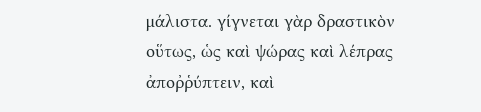μάλιστα. γίγνεται γὰρ δραστικὸν οὕτως, ὡς καὶ ψώρας καὶ λέπρας ἀποῤῥύπτειν, καὶ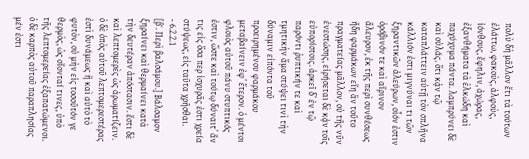πολὺ δὴ μᾶλλον ἔτι τὰ τούτων ἐλάττω, φακοὺς, ἀλφοὺς, ἰόνθους, ἔφηλιν, ἀχώρας, ἐξανθήματα τὰ ἑλκώδη καὶ παχύχυμα πάντα. λαμπρύνει δὲ καὶ οὐλάς. ὅτι κᾀν τῷ καταπλάττειν αὐτῇ τὸν σπλῆνα κάλλιόν ἐστι μιγνύναι τι τῶν ξηραντικῶν ἀλεύρων, οἷόν ἐστιν ὀρόβινόν τε καὶ αἴρινον ἄλευρον, ἐκ τῆς περὶ συνθέσεως ἤδη φαρμάκων εἴη ἂν τοῦτο πραγματείας μᾶλλον, οὐ τῆς νῦν ἐνεστώσης, εἰρήσεται δὲ κᾀν τοῖς εὐπορίστοις. ἀρκεῖ δ’ ἐν τῷ παρόντι ῥυπτικήν τε καὶ τμητικὴν ἅμα στύψει τινὶ τὴν δύναμιν εἰπόντα τοῦ προειρημένου φαρμάκου μεταβαίνειν ἐφ’ ἕτερον. ὁ μέντοι φλοιὸς αὐτοῦ πάνυ στυπτικός ἐστιν, ὥστε καὶ τούτῳ δύναιτ’ ἄν τις εἰς ὅσα περ ἰσχυρᾶς ἐστι χρεία στύψεως, εἰς ταῦτα χρῆσθαι.
- 6.2.2.1
[β΄. Περὶ βαλσάμου.] Βάλσαμον ξηραίνει καὶ θερμαίνει κατὰ τὴν δευτέραν ἀπόστασιν. ἔστι δὲ καὶ λεπτομερὲς ὡς ἀρωματίζειν. ὁ δὲ ὀπὸς αὐτοῦ λεπτομερεστέρας ἐστὶ δυνάμεως ἢ καὶ αὐτὸ τὸ φυτὸν, οὐ μὴν εἰς τοσοῦτόν γε θερμὸς, ὡς οἴονταί τινες, ὑπὸ τῆς λεπτομερείας ἐξαπατώμενοι. ὁ δὲ καρπὸς αὐτοῦ παραπλησίας μέν ἐστι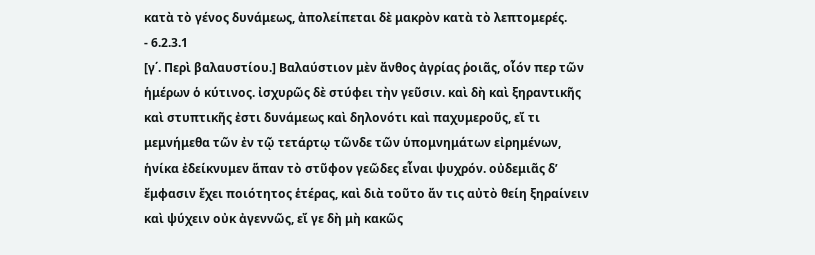κατὰ τὸ γένος δυνάμεως, ἀπολείπεται δὲ μακρὸν κατὰ τὸ λεπτομερές.
- 6.2.3.1
[γ΄. Περὶ βαλαυστίου.] Βαλαύστιον μὲν ἄνθος ἀγρίας ῥοιᾶς, οἷόν περ τῶν ἡμέρων ὁ κύτινος. ἰσχυρῶς δὲ στύφει τὴν γεῦσιν. καὶ δὴ καὶ ξηραντικῆς καὶ στυπτικῆς ἐστι δυνάμεως καὶ δηλονότι καὶ παχυμεροῦς, εἴ τι μεμνήμεθα τῶν ἐν τῷ τετάρτῳ τῶνδε τῶν ὑπομνημάτων εἰρημένων, ἡνίκα ἐδείκνυμεν ἅπαν τὸ στῦφον γεῶδες εἶναι ψυχρόν. οὐδεμιᾶς δ’ ἔμφασιν ἔχει ποιότητος ἑτέρας, καὶ διὰ τοῦτο ἄν τις αὐτὸ θείη ξηραίνειν καὶ ψύχειν οὐκ ἀγεννῶς, εἴ γε δὴ μὴ κακῶς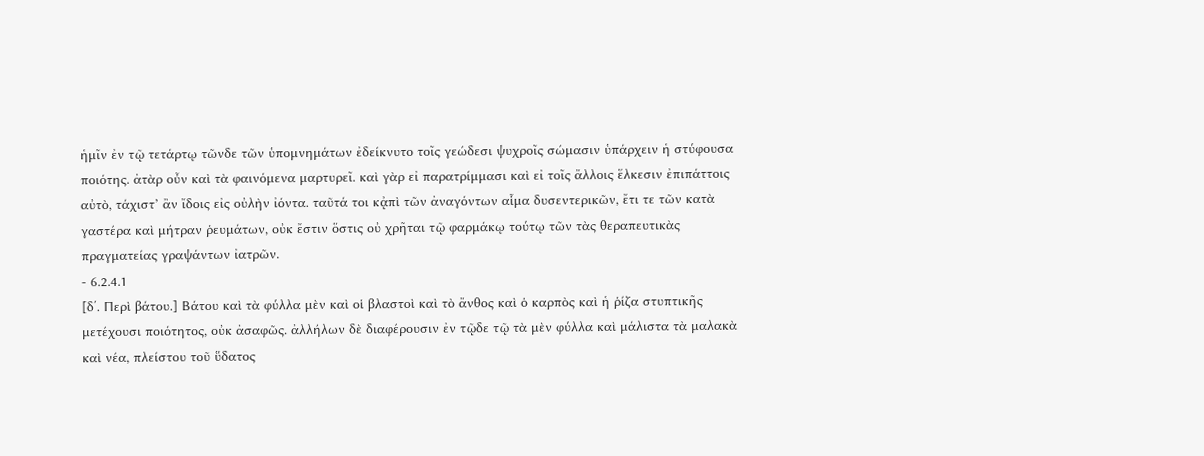ἡμῖν ἐν τῷ τετάρτῳ τῶνδε τῶν ὑπομνημάτων ἐδείκνυτο τοῖς γεώδεσι ψυχροῖς σώμασιν ὑπάρχειν ἡ στύφουσα ποιότης. ἀτὰρ οὖν καὶ τὰ φαινόμενα μαρτυρεῖ. καὶ γὰρ εἰ παρατρίμμασι καὶ εἰ τοῖς ἄλλοις ἕλκεσιν ἐπιπάττοις αὐτὸ, τάχιστ’ ἂν ἴδοις εἰς οὐλὴν ἰόντα. ταῦτά τοι κᾀπὶ τῶν ἀναγόντων αἷμα δυσεντερικῶν, ἔτι τε τῶν κατὰ γαστέρα καὶ μήτραν ῥευμάτων, οὐκ ἔστιν ὅστις οὐ χρῆται τῷ φαρμάκῳ τούτῳ τῶν τὰς θεραπευτικὰς πραγματείας γραψάντων ἰατρῶν.
- 6.2.4.1
[δ΄. Περὶ βάτου.] Βάτου καὶ τὰ φύλλα μὲν καὶ οἱ βλαστοὶ καὶ τὸ ἄνθος καὶ ὁ καρπὸς καὶ ἡ ῥίζα στυπτικῆς μετέχουσι ποιότητος, οὐκ ἀσαφῶς. ἀλλήλων δὲ διαφέρουσιν ἐν τῷδε τῷ τὰ μὲν φύλλα καὶ μάλιστα τὰ μαλακὰ καὶ νέα, πλείστου τοῦ ὕδατος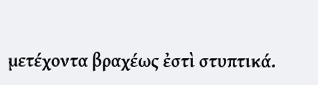μετέχοντα βραχέως ἐστὶ στυπτικά.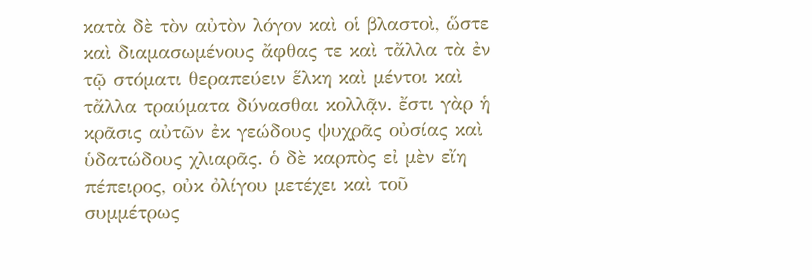κατὰ δὲ τὸν αὐτὸν λόγον καὶ οἱ βλαστοὶ, ὥστε καὶ διαμασωμένους ἄφθας τε καὶ τἄλλα τὰ ἐν τῷ στόματι θεραπεύειν ἕλκη καὶ μέντοι καὶ τἄλλα τραύματα δύνασθαι κολλᾷν. ἔστι γὰρ ἡ κρᾶσις αὐτῶν ἐκ γεώδους ψυχρᾶς οὐσίας καὶ ὑδατώδους χλιαρᾶς. ὁ δὲ καρπὸς εἰ μὲν εἴη πέπειρος, οὐκ ὀλίγου μετέχει καὶ τοῦ συμμέτρως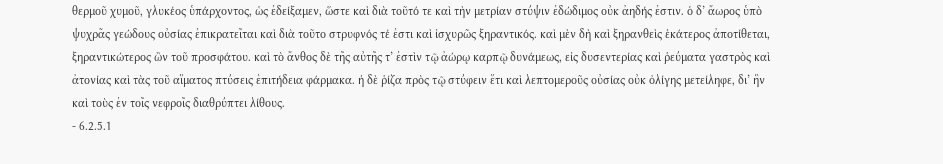θερμοῦ χυμοῦ, γλυκέος ὑπάρχοντος, ὡς ἐδείξαμεν, ὥστε καὶ διὰ τοῦτό τε καὶ τὴν μετρίαν στύψιν ἐδώδιμος οὐκ ἀηδής ἐστιν. ὁ δ’ ἄωρος ὑπὸ ψυχρᾶς γεώδους οὐσίας ἐπικρατεῖται καὶ διὰ τοῦτο στρυφνός τέ ἐστι καὶ ἰσχυρῶς ξηραντικός. καὶ μὲν δὴ καὶ ξηρανθεὶς ἑκάτερος ἀποτίθεται, ξηραντικώτερος ὢν τοῦ προσφάτου. καὶ τὸ ἄνθος δὲ τῆς αὐτῆς τ’ ἐστὶν τῷ ἀώρῳ καρπῷ δυνάμεως, εἰς δυσεντερίας καὶ ῥεύματα γαστρὸς καὶ ἀτονίας καὶ τὰς τοῦ αἵματος πτύσεις ἐπιτήδεια φάρμακα. ἡ δὲ ῥίζα πρὸς τῷ στύφειν ἔτι καὶ λεπτομεροῦς οὐσίας οὐκ ὀλίγης μετείληφε, δι’ ἣν καὶ τοὺς ἐν τοῖς νεφροῖς διαθρύπτει λίθους.
- 6.2.5.1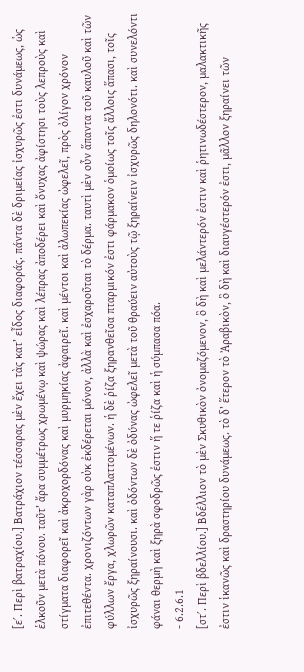[ε΄. Περὶ βατραχίου.] Βατράχιον τέσσαρας μὲν ἔχει τὰς κατ’ εἶδος διαφοράς. πάντα δὲ δριμείας ἰσχυρῶς ἐστι δυνάμεως, ὡς ἑλκοῦν μετὰ πόνου. ταῦτ’ ἄρα συμμέτρως χρωμένῳ καὶ ψώρας καὶ λέπρας ἀποδέρει καὶ ὄνυχας ἀφίστησι τοὺς λεπροὺς καὶ στίγματα διαφορεῖ καὶ ἀκροχορδόνας καὶ μυρμηκίας ἀφαιρεῖ. καὶ μέντοι καὶ ἀλωπεκίας ὠφελεῖ, πρὸς ὀλίγον χρόνον ἐπιτεθέντα. χρονιζόντων γὰρ οὐκ ἐκδέρεται μόνον, ἀλλὰ καὶ ἐσχαροῦται τὸ δέρμα. ταυτὶ μὲν οὖν ἅπαντα τοῦ καυλοῦ καὶ τῶν φύλλων ἔργα, χλωρῶν καταπλαττομένων. ἡ δὲ ῥίζα ξηρανθεῖσα πταρμικόν ἐστι φάρμακον ὁμοίως τοῖς ἄλλοις ἅπασι, τοῖς ἰσχυρῶς ξηραίνουσι. καὶ ὀδόντων δὲ ὀδύνας ὠφελεῖ μετὰ τοῦ θραύειν αὐτοὺς τῷ ξηραίνειν ἰσχυρῶς δηλονότι. καὶ συνελόντι φάναι θερμὴ καὶ ξηρὰ σφοδρῶς ἐστιν ἥ τε ῥίζα καὶ ἡ σύμπασα πόα.
- 6.2.6.1
[στ΄. Περὶ βδελλίου.] Βδέλλιον τὸ μὲν Σκυθικὸν ὀνομαζόμενον, ὃ δὴ καὶ μελάντερόν ἐστιν καὶ ῥητινωδέστερον, μαλακτικῆς ἐστιν ἱκανῶς καὶ δραστηρίου δυνάμεως. τὸ δ’ ἕτερον τὸ Ἀραβικὸν, ὃ δὴ καὶ διαυγέστερόν ἐστι, μᾶλλον ξηραίνει τῶν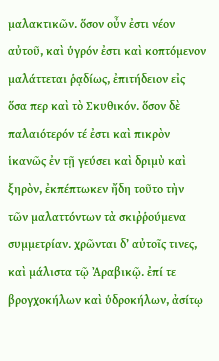μαλακτικῶν. ὅσον οὖν ἐστι νέον αὐτοῦ, καὶ ὑγρόν ἐστι καὶ κοπτόμενον μαλάττεται ῥᾳδίως, ἐπιτήδειον εἰς ὅσα περ καὶ τὸ Σκυθικόν. ὅσον δὲ παλαιότερόν τέ ἐστι καὶ πικρὸν ἱκανῶς ἐν τῇ γεύσει καὶ δριμὺ καὶ ξηρὸν, ἐκπέπτωκεν ἤδη τοῦτο τὴν τῶν μαλαττόντων τὰ σκιῤῥούμενα συμμετρίαν. χρῶνται δ’ αὐτοῖς τινες, καὶ μάλιστα τῷ Ἀραβικῷ. ἐπί τε βρογχοκήλων καὶ ὑδροκήλων, ἀσίτῳ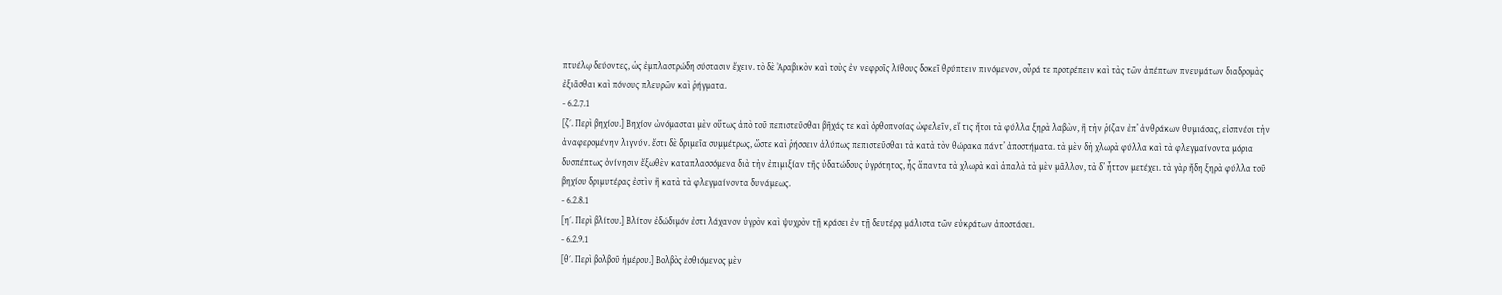πτυέλῳ δεύοντες, ὡς ἐμπλαστρώδη σύστασιν ἔχειν. τὸ δὲ Ἀραβικὸν καὶ τοὺς ἐν νεφροῖς λίθους δοκεῖ θρύπτειν πινόμενον, οὖρά τε προτρέπειν καὶ τὰς τῶν ἀπέπτων πνευμάτων διαδρομὰς ἐξιᾶσθαι καὶ πόνους πλευρῶν καὶ ῥήγματα.
- 6.2.7.1
[ζ΄. Περὶ βηχίου.] Βηχίον ὠνόμασται μὲν οὕτως ἀπὸ τοῦ πεπιστεῦσθαι βῆχάς τε καὶ ὀρθοπνοίας ὠφελεῖν, εἴ τις ἤτοι τὰ φύλλα ξηρὰ λαβὼν, ἢ τὴν ῥίζαν ἐπ’ ἀνθράκων θυμιάσας, εἰσπνέοι τὴν ἀναφερομένην λιγνύν. ἔστι δὲ δριμεῖα συμμέτρως, ὥστε καὶ ῥήσσειν ἀλύπως πεπιστεῦσθαι τὰ κατὰ τὸν θώρακα πάντ’ ἀποστήματα. τὰ μὲν δὴ χλωρὰ φύλλα καὶ τὰ φλεγμαίνοντα μόρια δυσπέπτως ὀνίνησιν ἔξωθὲν καταπλασσόμενα διὰ τὴν ἐπιμιξίαν τῆς ὑδατώδους ὑγρότητος, ἧς ἅπαντα τὰ χλωρὰ καὶ ἁπαλὰ τὰ μὲν μᾶλλον, τὰ δ’ ἧττον μετέχει. τὰ γὰρ ἤδη ξηρὰ φύλλα τοῦ βηχίου δριμυτέρας ἐστὶν ἢ κατὰ τὰ φλεγμαίνοντα δυνάμεως.
- 6.2.8.1
[η΄. Περὶ βλίτου.] Βλίτον ἐδώδιμόν ἐστι λάχανον ὑγρὸν καὶ ψυχρὸν τῇ κράσει ἐν τῇ δευτέρᾳ μάλιστα τῶν εὐκράτων ἀποστάσει.
- 6.2.9.1
[θ΄. Περὶ βολβοῦ ἡμέρου.] Βολβὸς ἐσθιόμενος μὲν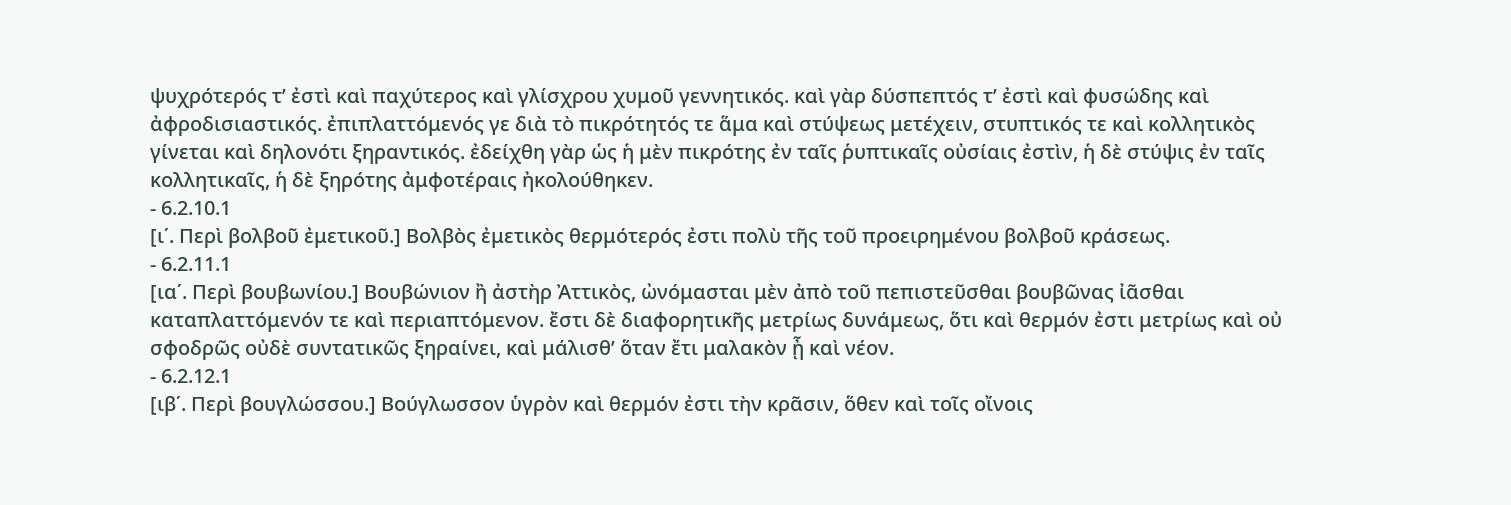ψυχρότερός τ’ ἐστὶ καὶ παχύτερος καὶ γλίσχρου χυμοῦ γεννητικός. καὶ γὰρ δύσπεπτός τ’ ἐστὶ καὶ φυσώδης καὶ ἀφροδισιαστικός. ἐπιπλαττόμενός γε διὰ τὸ πικρότητός τε ἅμα καὶ στύψεως μετέχειν, στυπτικός τε καὶ κολλητικὸς γίνεται καὶ δηλονότι ξηραντικός. ἐδείχθη γὰρ ὡς ἡ μὲν πικρότης ἐν ταῖς ῥυπτικαῖς οὐσίαις ἐστὶν, ἡ δὲ στύψις ἐν ταῖς κολλητικαῖς, ἡ δὲ ξηρότης ἀμφοτέραις ἠκολούθηκεν.
- 6.2.10.1
[ι΄. Περὶ βολβοῦ ἐμετικοῦ.] Βολβὸς ἐμετικὸς θερμότερός ἐστι πολὺ τῆς τοῦ προειρημένου βολβοῦ κράσεως.
- 6.2.11.1
[ια΄. Περὶ βουβωνίου.] Βουβώνιον ἢ ἀστὴρ Ἀττικὸς, ὠνόμασται μὲν ἀπὸ τοῦ πεπιστεῦσθαι βουβῶνας ἰᾶσθαι καταπλαττόμενόν τε καὶ περιαπτόμενον. ἔστι δὲ διαφορητικῆς μετρίως δυνάμεως, ὅτι καὶ θερμόν ἐστι μετρίως καὶ οὐ σφοδρῶς οὐδὲ συντατικῶς ξηραίνει, καὶ μάλισθ’ ὅταν ἔτι μαλακὸν ᾖ καὶ νέον.
- 6.2.12.1
[ιβ΄. Περὶ βουγλώσσου.] Βούγλωσσον ὑγρὸν καὶ θερμόν ἐστι τὴν κρᾶσιν, ὅθεν καὶ τοῖς οἴνοις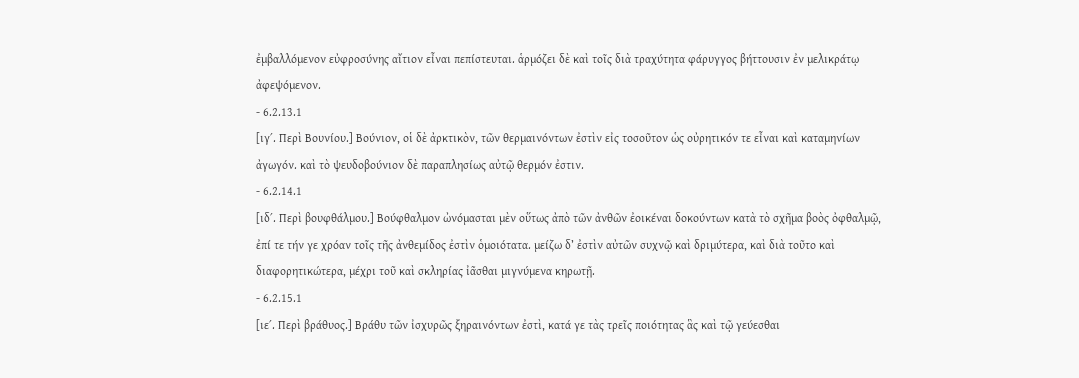ἐμβαλλόμενον εὐφροσύνης αἴτιον εἶναι πεπίστευται. ἁρμόζει δὲ καὶ τοῖς διὰ τραχύτητα φάρυγγος βήττουσιν ἐν μελικράτῳ ἀφεψόμενον.
- 6.2.13.1
[ιγ΄. Περὶ Βουνίου.] Βούνιον, οἱ δὲ ἀρκτικὸν, τῶν θερμαινόντων ἐστὶν εἰς τοσοῦτον ὡς οὐρητικόν τε εἶναι καὶ καταμηνίων ἀγωγόν. καὶ τὸ ψευδοβούνιον δὲ παραπλησίως αὐτῷ θερμόν ἐστιν.
- 6.2.14.1
[ιδ΄. Περὶ βουφθάλμου.] Βούφθαλμον ὠνόμασται μὲν οὕτως ἀπὸ τῶν ἀνθῶν ἐοικέναι δοκούντων κατὰ τὸ σχῆμα βοὸς ὀφθαλμῷ, ἐπί τε τήν γε χρόαν τοῖς τῆς ἀνθεμίδος ἐστὶν ὁμοιότατα. μείζω δ’ ἐστὶν αὐτῶν συχνῷ καὶ δριμύτερα, καὶ διὰ τοῦτο καὶ διαφορητικώτερα, μέχρι τοῦ καὶ σκληρίας ἰᾶσθαι μιγνύμενα κηρωτῇ.
- 6.2.15.1
[ιε΄. Περὶ βράθυος.] Βράθυ τῶν ἰσχυρῶς ξηραινόντων ἐστὶ, κατά γε τὰς τρεῖς ποιότητας ἃς καὶ τῷ γεύεσθαι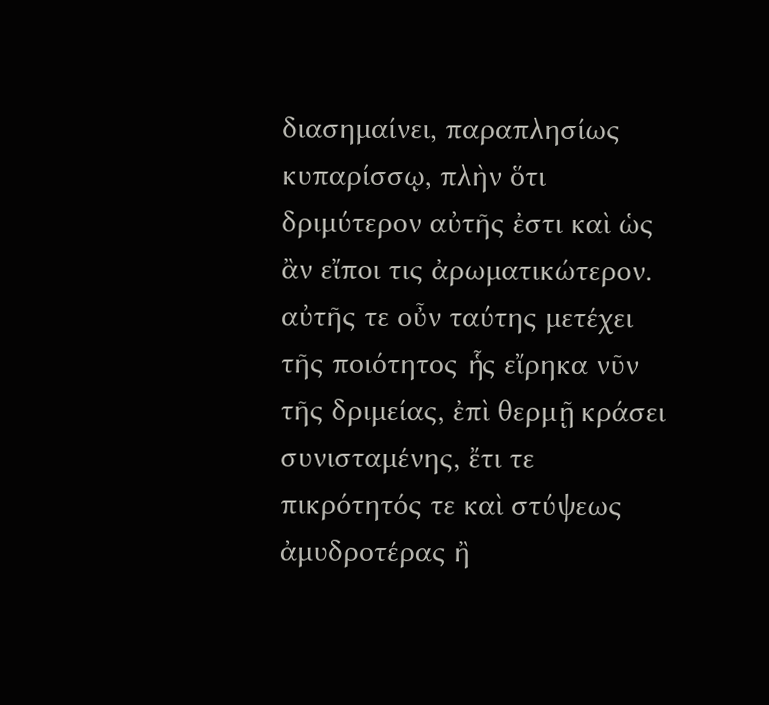διασημαίνει, παραπλησίως κυπαρίσσῳ, πλὴν ὅτι δριμύτερον αὐτῆς ἐστι καὶ ὡς ἂν εἴποι τις ἀρωματικώτερον. αὐτῆς τε οὖν ταύτης μετέχει τῆς ποιότητος ἧς εἴρηκα νῦν τῆς δριμείας, ἐπὶ θερμῇ κράσει συνισταμένης, ἔτι τε πικρότητός τε καὶ στύψεως ἀμυδροτέρας ἢ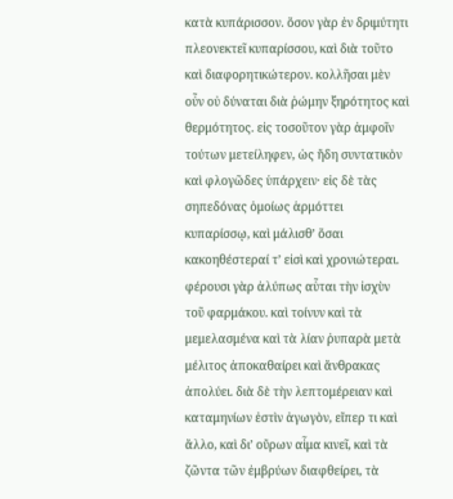κατὰ κυπάρισσον. ὅσον γὰρ ἐν δριμύτητι πλεονεκτεῖ κυπαρίσσου, καὶ διὰ τοῦτο καὶ διαφορητικώτερον. κολλῆσαι μὲν οὖν οὐ δύναται διὰ ῥώμην ξηρότητος καὶ θερμότητος. εἰς τοσοῦτον γὰρ ἀμφοῖν τούτων μετείληφεν, ὡς ἤδη συντατικὸν καὶ φλογῶδες ὑπάρχειν· εἰς δὲ τὰς σηπεδόνας ὁμοίως ἁρμόττει κυπαρίσσῳ, καὶ μάλισθ’ ὅσαι κακοηθέστεραί τ’ εἰσὶ καὶ χρονιώτεραι. φέρουσι γὰρ ἀλύπως αὗται τὴν ἰσχὺν τοῦ φαρμάκου. καὶ τοίνυν καὶ τὰ μεμελασμένα καὶ τὰ λίαν ῥυπαρὰ μετὰ μέλιτος ἀποκαθαίρει καὶ ἄνθρακας ἀπολύει. διὰ δὲ τὴν λεπτομέρειαν καὶ καταμηνίων ἐστὶν ἀγωγὸν, εἴπερ τι καὶ ἄλλο, καὶ δι’ οὔρων αἷμα κινεῖ, καὶ τὰ ζῶντα τῶν ἐμβρύων διαφθείρει, τὰ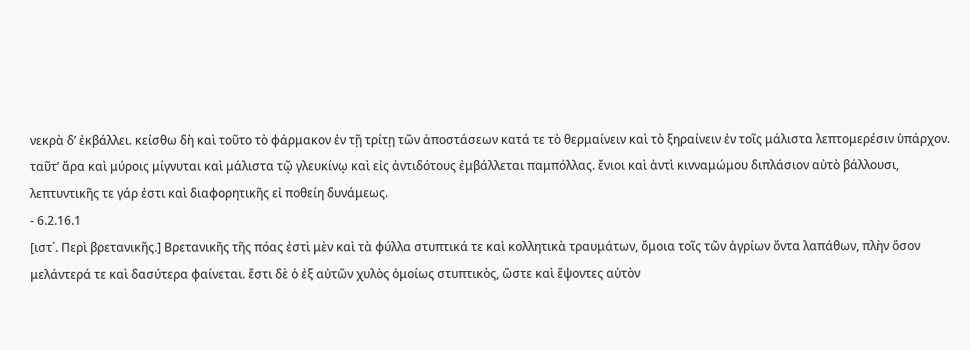νεκρὰ δ’ ἐκβάλλει. κείσθω δὴ καὶ τοῦτο τὸ φάρμακον ἐν τῇ τρίτῃ τῶν ἀποστάσεων κατά τε τὸ θερμαίνειν καὶ τὸ ξηραίνειν ἐν τοῖς μάλιστα λεπτομερέσιν ὑπάρχον. ταῦτ’ ἄρα καὶ μύροις μίγνυται καὶ μάλιστα τῷ γλευκίνῳ καὶ εἰς ἀντιδότους ἐμβάλλεται παμπόλλας. ἔνιοι καὶ ἀντὶ κινναμώμου διπλάσιον αὐτὸ βάλλουσι, λεπτυντικῆς τε γάρ ἐστι καὶ διαφορητικῆς εἰ ποθείη δυνάμεως.
- 6.2.16.1
[ιστ΄. Περὶ βρετανικῆς.] Βρετανικῆς τῆς πόας ἐστὶ μὲν καὶ τὰ φύλλα στυπτικά τε καὶ κολλητικὰ τραυμάτων, ὅμοια τοῖς τῶν ἀγρίων ὄντα λαπάθων, πλὴν ὅσον μελάντερά τε καὶ δασύτερα φαίνεται. ἔστι δὲ ὁ ἐξ αὐτῶν χυλὸς ὁμοίως στυπτικὸς, ὥστε καὶ ἕψοντες αὐτὸν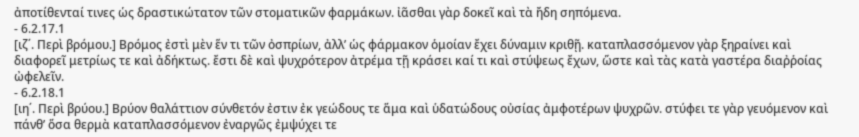ἀποτίθενταί τινες ὡς δραστικώτατον τῶν στοματικῶν φαρμάκων. ἰᾶσθαι γὰρ δοκεῖ καὶ τὰ ἤδη σηπόμενα.
- 6.2.17.1
[ιζ΄. Περὶ βρόμου.] Βρόμος ἐστὶ μὲν ἕν τι τῶν ὀσπρίων, ἀλλ’ ὡς φάρμακον ὁμοίαν ἔχει δύναμιν κριθῇ. καταπλασσόμενον γὰρ ξηραίνει καὶ διαφορεῖ μετρίως τε καὶ ἀδήκτως. ἔστι δὲ καὶ ψυχρότερον ἀτρέμα τῇ κράσει καί τι καὶ στύψεως ἔχων, ὥστε καὶ τὰς κατὰ γαστέρα διαῤῥοίας ὠφελεῖν.
- 6.2.18.1
[ιη΄. Περὶ βρύου.] Βρύον θαλάττιον σύνθετόν ἐστιν ἐκ γεώδους τε ἅμα καὶ ὑδατώδους οὐσίας ἀμφοτέρων ψυχρῶν. στύφει τε γὰρ γευόμενον καὶ πάνθ’ ὅσα θερμὰ καταπλασσόμενον ἐναργῶς ἐμψύχει τε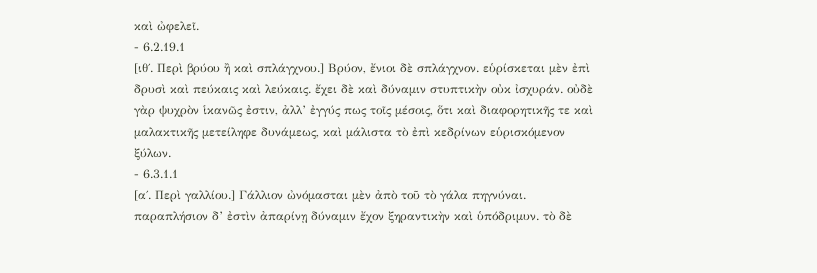καὶ ὠφελεῖ.
- 6.2.19.1
[ιθ΄. Περὶ βρύου ἢ καὶ σπλάγχνου.] Βρύον, ἔνιοι δὲ σπλάγχνον. εὑρίσκεται μὲν ἐπὶ δρυσὶ καὶ πεύκαις καὶ λεύκαις. ἔχει δὲ καὶ δύναμιν στυπτικὴν οὐκ ἰσχυράν. οὐδὲ γὰρ ψυχρὸν ἱκανῶς ἐστιν, ἀλλ’ ἐγγύς πως τοῖς μέσοις, ὅτι καὶ διαφορητικῆς τε καὶ μαλακτικῆς μετείληφε δυνάμεως, καὶ μάλιστα τὸ ἐπὶ κεδρίνων εὑρισκόμενον ξύλων.
- 6.3.1.1
[α΄. Περὶ γαλλίου.] Γάλλιον ὠνόμασται μὲν ἀπὸ τοῦ τὸ γάλα πηγνύναι. παραπλήσιον δ’ ἐστὶν ἀπαρίνῃ δύναμιν ἔχον ξηραντικὴν καὶ ὑπόδριμυν. τὸ δὲ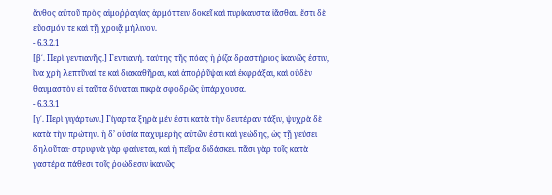ἄνθος αὐτοῦ πρὸς αἱμοῤῥαγίας ἁρμόττειν δοκεῖ καὶ πυρίκαυστα ἰᾶσθαι. ἔστι δὲ εὔοσμόν τε καὶ τῇ χροιᾷ μήλινον.
- 6.3.2.1
[β΄. Περὶ γεντιανῆς.] Γεντιανή. ταύτης τῆς πόας ἡ ῥίζα δραστήριος ἱκανῶς ἐστιν, ἵνα χρὴ λεπτῦναί τε καὶ διακαθῆραι, καὶ ἀποῤῥῦψαι καὶ ἐκφράξαι, καὶ οὐδὲν θαυμαστὸν εἰ ταῦτα δύναται πικρὰ σφοδρῶς ὑπάρχουσα.
- 6.3.3.1
[γ΄. Περὶ γιγάρτων.] Γίγαρτα ξηρὰ μέν ἐστι κατὰ τὴν δευτέραν τάξιν, ψυχρὰ δὲ κατὰ τὴν πρώτην. ἡ δ’ οὐσία παχυμερὴς αὐτῶν ἐστι καὶ γεώδης, ὡς τῇ γεύσει δηλοῦται· στρυφνὰ γὰρ φαίνεται, καὶ ἡ πεῖρα διδάσκει. πᾶσι γὰρ τοῖς κατὰ γαστέρα πάθεσι τοῖς ῥοώδεσιν ἱκανῶς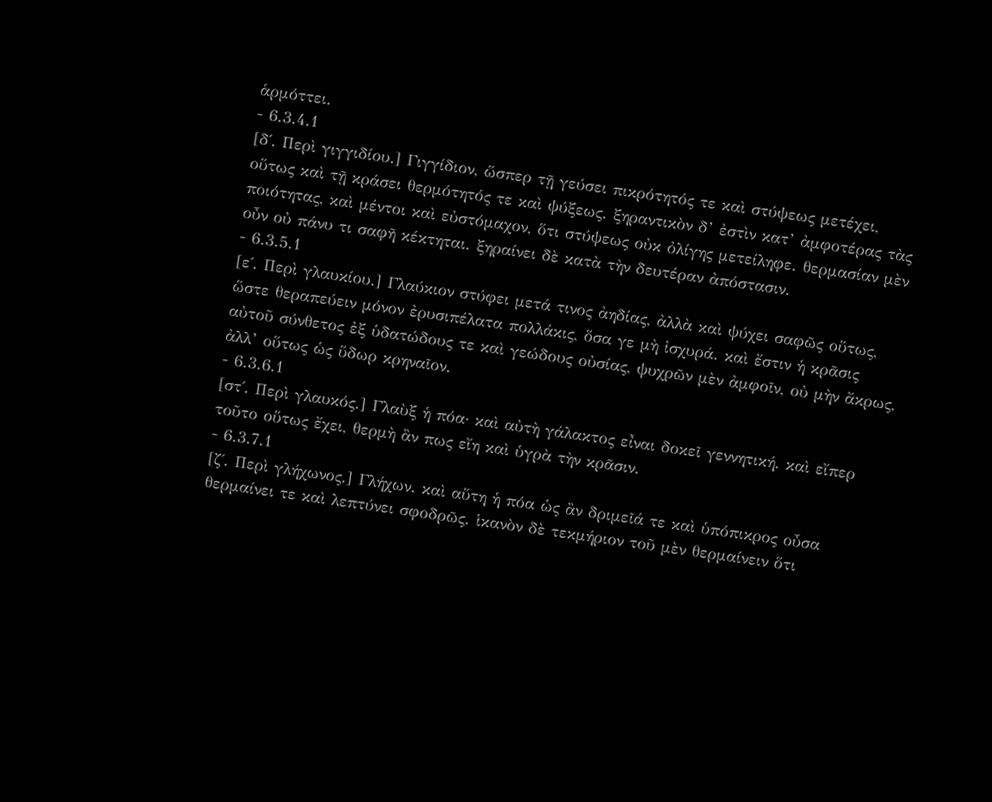ἁρμόττει.
- 6.3.4.1
[δ΄. Περὶ γιγγιδίου.] Γιγγίδιον, ὥσπερ τῇ γεύσει πικρότητός τε καὶ στύψεως μετέχει, οὕτως καὶ τῇ κράσει θερμότητός τε καὶ ψύξεως. ξηραντικὸν δ’ ἐστὶν κατ’ ἀμφοτέρας τὰς ποιότητας, καὶ μέντοι καὶ εὐστόμαχον, ὅτι στύψεως οὐκ ὀλίγης μετείληφε. θερμασίαν μὲν οὖν οὐ πάνυ τι σαφῆ κέκτηται. ξηραίνει δὲ κατὰ τὴν δευτέραν ἀπόστασιν.
- 6.3.5.1
[ε΄. Περὶ γλαυκίου.] Γλαύκιον στύφει μετά τινος ἀηδίας, ἀλλὰ καὶ ψύχει σαφῶς οὕτως, ὥστε θεραπεύειν μόνον ἐρυσιπέλατα πολλάκις, ὅσα γε μὴ ἰσχυρά. καὶ ἔστιν ἡ κρᾶσις αὐτοῦ σύνθετος ἐξ ὑδατώδους τε καὶ γεώδους οὐσίας, ψυχρῶν μὲν ἀμφοῖν, οὐ μὴν ἄκρως, ἀλλ’ οὕτως ὡς ὕδωρ κρηναῖον.
- 6.3.6.1
[στ΄. Περὶ γλαυκός.] Γλαὺξ ἡ πόα· καὶ αὐτὴ γάλακτος εἶναι δοκεῖ γεννητική. καὶ εἴπερ τοῦτο οὕτως ἔχει, θερμὴ ἂν πως εἴη καὶ ὑγρὰ τὴν κρᾶσιν.
- 6.3.7.1
[ζ΄. Περὶ γλήχωνος.] Γλήχων. καὶ αὕτη ἡ πόα ὡς ἂν δριμεῖά τε καὶ ὑπόπικρος οὖσα θερμαίνει τε καὶ λεπτύνει σφοδρῶς. ἱκανὸν δὲ τεκμήριον τοῦ μὲν θερμαίνειν ὅτι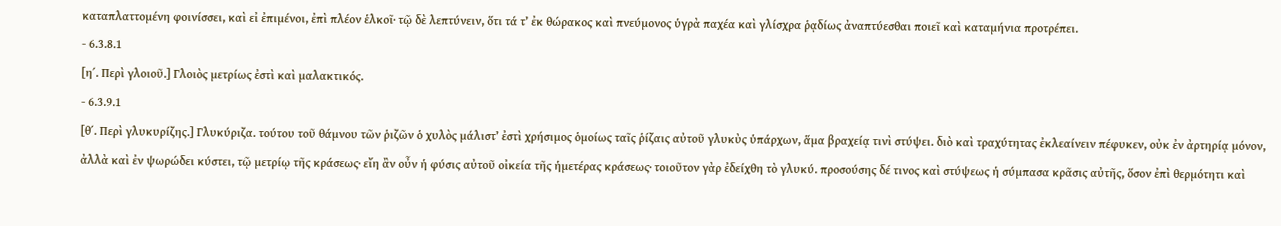καταπλαττομένη φοινίσσει, καὶ εἰ ἐπιμένοι, ἐπὶ πλέον ἑλκοῖ· τῷ δὲ λεπτύνειν, ὅτι τά τ’ ἐκ θώρακος καὶ πνεύμονος ὑγρὰ παχέα καὶ γλίσχρα ῥᾳδίως ἀναπτύεσθαι ποιεῖ καὶ καταμήνια προτρέπει.
- 6.3.8.1
[η΄. Περὶ γλοιοῦ.] Γλοιὸς μετρίως ἐστὶ καὶ μαλακτικός.
- 6.3.9.1
[θ΄. Περὶ γλυκυρίζης.] Γλυκύριζα. τούτου τοῦ θάμνου τῶν ῥιζῶν ὁ χυλὸς μάλιστ’ ἐστὶ χρήσιμος ὁμοίως ταῖς ῥίζαις αὐτοῦ γλυκὺς ὑπάρχων, ἅμα βραχείᾳ τινὶ στύψει. διὸ καὶ τραχύτητας ἐκλεαίνειν πέφυκεν, οὐκ ἐν ἀρτηρίᾳ μόνον, ἀλλὰ καὶ ἐν ψωρώδει κύστει, τῷ μετρίῳ τῆς κράσεως· εἴη ἂν οὖν ἡ φύσις αὐτοῦ οἰκεία τῆς ἡμετέρας κράσεως· τοιοῦτον γὰρ ἐδείχθη τὸ γλυκύ. προσούσης δέ τινος καὶ στύψεως ἡ σύμπασα κρᾶσις αὐτῆς, ὅσον ἐπὶ θερμότητι καὶ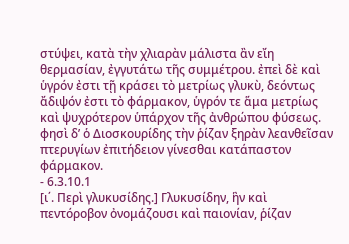στύψει, κατὰ τὴν χλιαρὰν μάλιστα ἂν εἴη θερμασίαν, ἐγγυτάτω τῆς συμμέτρου. ἐπεὶ δὲ καὶ ὑγρόν ἐστι τῇ κράσει τὸ μετρίως γλυκὺ, δεόντως ἄδιψόν ἐστι τὸ φάρμακον, ὑγρόν τε ἅμα μετρίως καὶ ψυχρότερον ὑπάρχον τῆς ἀνθρώπου φύσεως. φησὶ δ’ ὁ Διοσκουρίδης τὴν ῥίζαν ξηρὰν λεανθεῖσαν πτερυγίων ἐπιτήδειον γίνεσθαι κατάπαστον φάρμακον.
- 6.3.10.1
[ι΄. Περὶ γλυκυσίδης.] Γλυκυσίδην, ἣν καὶ πεντόροβον ὀνομάζουσι καὶ παιονίαν, ῥίζαν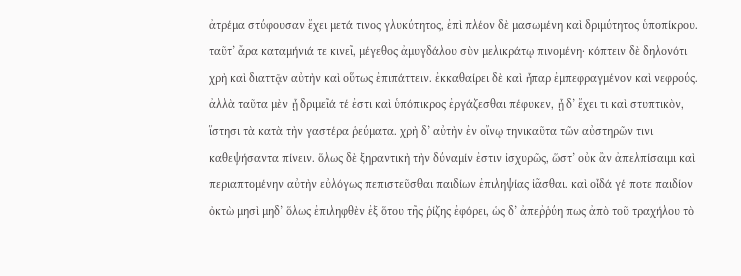ἀτρέμα στύφουσαν ἔχει μετά τινος γλυκύτητος, ἐπὶ πλέον δὲ μασωμένη καὶ δριμύτητος ὑποπίκρου. ταῦτ’ ἄρα καταμήνιά τε κινεῖ, μέγεθος ἀμυγδάλου σὺν μελικράτῳ πινομένη· κόπτειν δὲ δηλονότι χρὴ καὶ διαττᾷν αὐτὴν καὶ οὕτως ἐπιπάττειν. ἐκκαθαίρει δὲ καὶ ἧπαρ ἐμπεφραγμένον καὶ νεφρούς. ἀλλὰ ταῦτα μὲν ᾗ δριμεῖά τέ ἐστι καὶ ὑπόπικρος ἐργάζεσθαι πέφυκεν, ᾗ δ’ ἔχει τι καὶ στυπτικὸν, ἵστησι τὰ κατὰ τὴν γαστέρα ῥεύματα. χρὴ δ’ αὐτὴν ἐν οἴνῳ τηνικαῦτα τῶν αὐστηρῶν τινι καθεψήσαντα πίνειν. ὅλως δὲ ξηραντικὴ τὴν δύναμίν ἐστιν ἰσχυρῶς, ὥστ’ οὐκ ἂν ἀπελπίσαιμι καὶ περιαπτομένην αὐτὴν εὐλόγως πεπιστεῦσθαι παιδίων ἐπιληψίας ἰᾶσθαι. καὶ οἶδά γέ ποτε παιδίον ὀκτὼ μησὶ μηδ’ ὅλως ἐπιληφθὲν ἐξ ὅτου τῆς ῥίζης ἐφόρει, ὡς δ’ ἀπεῤῥύη πως ἀπὸ τοῦ τραχήλου τὸ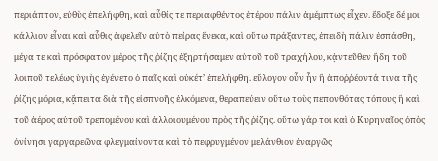περιάπτον, εὐθὺς ἐπελήφθη, καὶ αὖθίς τε περιαφθέντος ἑτέρου πάλιν ἀμέμπτως εἶχεν. ἔδοξε δέ μοι κάλλιον εἶναι καὶ αὖθις ἀφελεῖν αὐτὸ πείρας ἕνεκα, καὶ οὕτω πράξαντες, ἐπειδὴ πάλιν ἐσπάσθη, μέγα τε καὶ πρόσφατον μέρος τῆς ῥίζης ἐξηρτήσαμεν αὐτοῦ τοῦ τραχήλου, κᾀντεῦθεν ἤδη τοῦ λοιποῦ τελέως ὑγιὴς ἐγένετο ὁ παῖς καὶ οὐκέτ’ ἐπελήφθη. εὔλογον οὖν ἦν ἢ ἀποῤῥέοντά τινα τῆς ῥίζης μόρια, κᾄπειτα διὰ τῆς εἰσπνοῆς ἑλκόμενα, θεραπεύειν οὕτω τοὺς πεπονθότας τόπους ἢ καὶ τοῦ ἀέρος αὐτοῦ τρεπομένου καὶ ἀλλοιουμένου πρὸς τῆς ῥίζης. οὕτω γάρ τοι καὶ ὁ Κυρηναῖος ὀπὸς ὀνίνησι γαργαρεῶνα φλεγμαίνοντα καὶ τὸ πεφρυγμένον μελάνθιον ἐναργῶς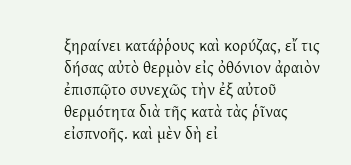ξηραίνει κατάῤῥους καὶ κορύζας, εἴ τις δήσας αὐτὸ θερμὸν εἰς ὀθόνιον ἀραιὸν ἐπισπῷτο συνεχῶς τὴν ἐξ αὐτοῦ θερμότητα διὰ τῆς κατὰ τὰς ῥῖνας εἰσπνοῆς. καὶ μὲν δὴ εἰ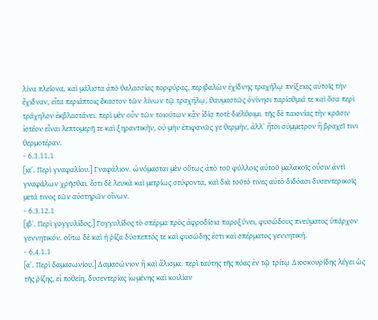λίνα πλείονα, καὶ μάλιστα ἀπὸ θαλασσίας πορφύρας, περιβαλὼν ἐχίδνης τραχήλῳ πνίξειας αὐτοῖς τὴν ἔχιδναν, εἶτα περιάπτοις ἕκαστον τῶν λίνων τῷ τραχήλῳ, θαυμαστῶς ὀνίνησι παρίσθμιά τε καὶ ὅσα περὶ τράχηλον ἐκβλαστάνει. περὶ μὲν οὖν τῶν τοιούτων κᾂν ἰδίᾳ ποτὲ διέλθοιμι. τῆς δὲ παιονίας τὴν κρᾶσιν ἰστέον εἶναι λεπτομερῆ τε καὶ ξηραντικὴν, οὐ μὴν ἐπιφανῶς γε θερμὴν, ἀλλ’ ἤτοι σύμμετρον ἢ βραχεῖ τινι θερμοτέραν.
- 6.3.11.1
[ια΄. Περὶ γναφαλίου.] Γναφάλιον. ὠνόμασται μὲν οὕτως ἀπὸ τοῦ φύλλοις αὐτοῦ μαλακοῖς οὖσιν ἀντὶ γναφάλων χρῆσθαι. ἔστι δὲ λευκὰ καὶ μετρίως στύφοντα, καὶ διὰ τοῦτό τινες αὐτὸ διδόασι δυσεντερικοῖς μετά τινος τῶν αὐστηρῶν οἴνων.
- 6.3.12.1
[ιβ΄. Περὶ γογγυλίδος.] Γογγυλίδος τὸ σπέρμα πρὸς ἀφροδίσια παροξύνει, φυσώδους πνεύματος ὑπάρχον γεννητικόν. οὕτω δὲ καὶ ἡ ῥίζα δύσπεπτός τε καὶ φυσώδης ἐστι καὶ σπέρματος γεννητική.
- 6.4.1.1
[α΄. Περὶ δαμασωνίου.] Δαμασώνιον ἢ καὶ ἄλισμα. περὶ ταύτης τῆς πόας ἐν τῷ τρίτῳ Διοσκουρίδης λέγει ὡς τῆς ῥίζης, εἰ ποθείη, δυσεντερίας ἰωμένης καὶ κοιλίαν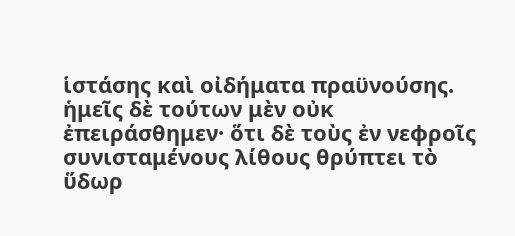ἱστάσης καὶ οἰδήματα πραϋνούσης. ἡμεῖς δὲ τούτων μὲν οὐκ ἐπειράσθημεν· ὅτι δὲ τοὺς ἐν νεφροῖς συνισταμένους λίθους θρύπτει τὸ ὕδωρ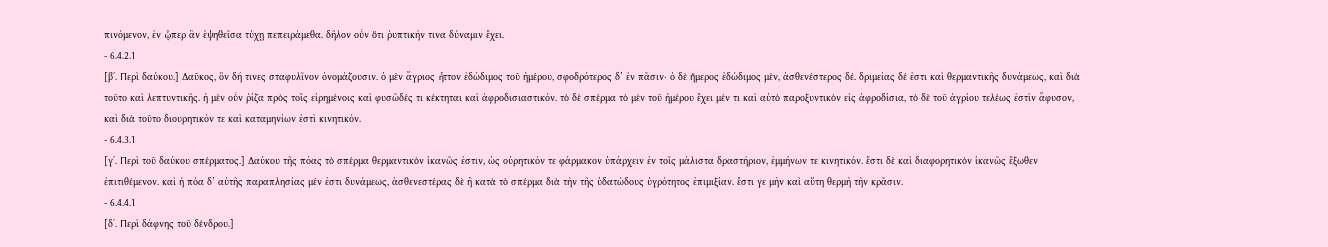πινόμενον, ἐν ᾧπερ ἂν ἑψηθεῖσα τύχῃ πεπειράμεθα. δῆλον οὖν ὅτι ῥυπτικήν τινα δύναμιν ἔχει.
- 6.4.2.1
[β΄. Περὶ δαύκου.] Δαῦκος, ὃν δή τινες σταφυλῖνον ὀνομάζουσιν. ὁ μὲν ἄγριος ἧττον ἐδώδιμος τοῦ ἡμέρου, σφοδρότερος δ’ ἐν πᾶσιν· ὁ δὲ ἥμερος ἐδώδιμος μὲν, ἀσθενέστερος δέ. δριμείας δέ ἐστι καὶ θερμαντικῆς δυνάμεως, καὶ διὰ τοῦτο καὶ λεπτυντικῆς. ἡ μὲν οὖν ῥίζα πρὸς τοῖς εἰρημένοις καὶ φυσῶδές τι κέκτηται καὶ ἀφροδισιαστικόν. τὸ δὲ σπέρμα τὸ μὲν τοῦ ἡμέρου ἔχει μέν τι καὶ αὐτὸ παροξυντικὸν εἰς ἀφροδίσια, τὸ δὲ τοῦ ἀγρίου τελέως ἐστὶν ἄφυσον, καὶ διὰ τοῦτο διουρητικόν τε καὶ καταμηνίων ἐστὶ κινητικόν.
- 6.4.3.1
[γ΄. Περὶ τοῦ δαύκου σπέρματος.] Δαύκου τῆς πόας τὸ σπέρμα θερμαντικὸν ἱκανῶς ἐστιν, ὡς οὐρητικόν τε φάρμακον ὑπάρχειν ἐν τοῖς μάλιστα δραστήριον, ἐμμήνων τε κινητικόν. ἔστι δὲ καὶ διαφορητικὸν ἱκανῶς ἔξωθεν ἐπιτιθέμενον. καὶ ἡ πόα δ’ αὐτῆς παραπλησίας μέν ἐστι δυνάμεως, ἀσθενεστέρας δὲ ἢ κατὰ τὸ σπέρμα διὰ τὴν τῆς ὑδατώδους ὑγρότητος ἐπιμιξίαν. ἔστι γε μὴν καὶ αὕτη θερμὴ τὴν κρᾶσιν.
- 6.4.4.1
[δ΄. Περὶ δάφνης τοῦ δένδρου.]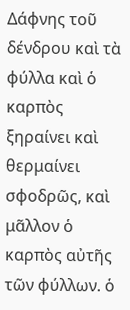Δάφνης τοῦ δένδρου καὶ τὰ φύλλα καὶ ὁ καρπὸς ξηραίνει καὶ θερμαίνει σφοδρῶς, καὶ μᾶλλον ὁ καρπὸς αὐτῆς τῶν φύλλων. ὁ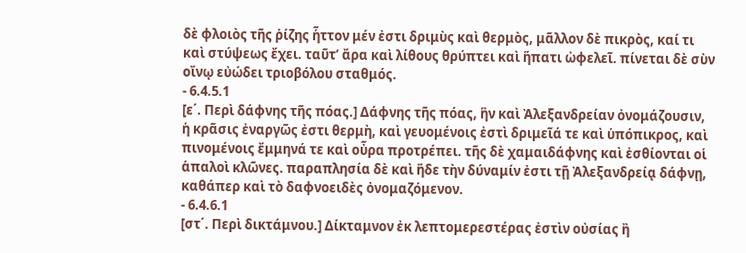δὲ φλοιὸς τῆς ῥίζης ἧττον μέν ἐστι δριμὺς καὶ θερμὸς, μᾶλλον δὲ πικρὸς, καί τι καὶ στύψεως ἔχει. ταῦτ’ ἄρα καὶ λίθους θρύπτει καὶ ἥπατι ὠφελεῖ. πίνεται δὲ σὺν οἴνῳ εὐώδει τριοβόλου σταθμός.
- 6.4.5.1
[ε΄. Περὶ δάφνης τῆς πόας.] Δάφνης τῆς πόας, ἣν καὶ Ἀλεξανδρείαν ὀνομάζουσιν, ἡ κρᾶσις ἐναργῶς ἐστι θερμὴ, καὶ γευομένοις ἐστὶ δριμεῖά τε καὶ ὑπόπικρος, καὶ πινομένοις ἔμμηνά τε καὶ οὖρα προτρέπει. τῆς δὲ χαμαιδάφνης καὶ ἐσθίονται οἱ ἁπαλοὶ κλῶνες. παραπλησία δὲ καὶ ἥδε τὴν δύναμίν ἐστι τῇ Ἀλεξανδρείᾳ δάφνῃ, καθάπερ καὶ τὸ δαφνοειδὲς ὀνομαζόμενον.
- 6.4.6.1
[στ΄. Περὶ δικτάμνου.] Δίκταμνον ἐκ λεπτομερεστέρας ἐστὶν οὐσίας ἢ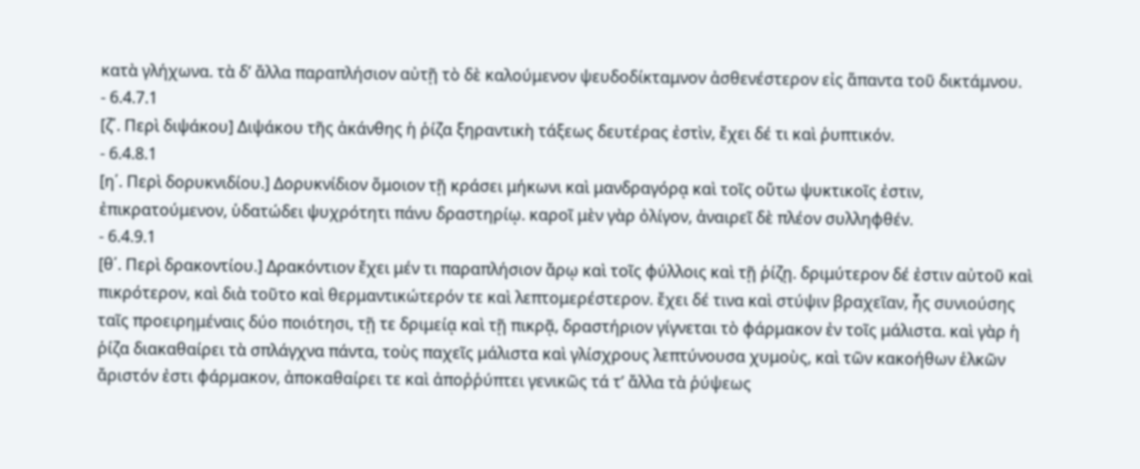κατὰ γλήχωνα. τὰ δ’ ἄλλα παραπλήσιον αὐτῇ τὸ δὲ καλούμενον ψευδοδίκταμνον ἀσθενέστερον εἰς ἅπαντα τοῦ δικτάμνου.
- 6.4.7.1
[ζ΄. Περὶ διψάκου] Διψάκου τῆς ἀκάνθης ἡ ῥίζα ξηραντικὴ τάξεως δευτέρας ἐστὶν, ἔχει δέ τι καὶ ῥυπτικόν.
- 6.4.8.1
[η΄. Περὶ δορυκνιδίου.] Δορυκνίδιον ὅμοιον τῇ κράσει μήκωνι καὶ μανδραγόρᾳ καὶ τοῖς οὕτω ψυκτικοῖς ἐστιν, ἐπικρατούμενον, ὑδατώδει ψυχρότητι πάνυ δραστηρίῳ. καροῖ μὲν γὰρ ὀλίγον, ἀναιρεῖ δὲ πλέον συλληφθέν.
- 6.4.9.1
[θ΄. Περὶ δρακοντίου.] Δρακόντιον ἔχει μέν τι παραπλήσιον ἄρῳ καὶ τοῖς φύλλοις καὶ τῇ ῥίζῃ. δριμύτερον δέ ἐστιν αὐτοῦ καὶ πικρότερον, καὶ διὰ τοῦτο καὶ θερμαντικώτερόν τε καὶ λεπτομερέστερον. ἔχει δέ τινα καὶ στύψιν βραχεῖαν, ἧς συνιούσης ταῖς προειρημέναις δύο ποιότησι, τῇ τε δριμείᾳ καὶ τῇ πικρᾷ, δραστήριον γίγνεται τὸ φάρμακον ἐν τοῖς μάλιστα. καὶ γὰρ ἡ ῥίζα διακαθαίρει τὰ σπλάγχνα πάντα, τοὺς παχεῖς μάλιστα καὶ γλίσχρους λεπτύνουσα χυμοὺς, καὶ τῶν κακοήθων ἑλκῶν ἄριστόν ἐστι φάρμακον, ἀποκαθαίρει τε καὶ ἀποῤῥύπτει γενικῶς τά τ’ ἄλλα τὰ ῥύψεως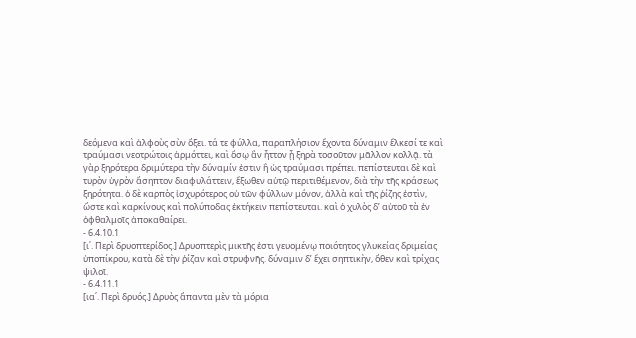δεόμενα καὶ ἀλφοὺς σὺν ὄξει. τά τε φύλλα, παραπλήσιον ἔχοντα δύναμιν ἕλκεσί τε καὶ τραύμασι νεοτρώτοις ἁρμόττει, καὶ ὅσῳ ἂν ἧττον ᾖ ξηρὰ τοσοῦτον μᾶλλον κολλᾷ. τὰ γὰρ ξηρότερα δριμύτερα τὴν δύναμίν ἐστιν ἢ ὡς τραύμασι πρέπει. πεπίστευται δὲ καὶ τυρὸν ὑγρὸν ἄσηπτον διαφυλάττειν, ἔξωθεν αὐτῷ περιτιθέμενον, διὰ τὴν τῆς κράσεως ξηρότητα. ὁ δὲ καρπὸς ἰσχυρότερος οὐ τῶν φύλλων μόνον, ἀλλὰ καὶ τῆς ῥίζης ἐστὶν, ὥστε καὶ καρκίνους καὶ πολύποδας ἐκτήκειν πεπίστευται. καὶ ὁ χυλὸς δ’ αὐτοῦ τὰ ἐν ὀφθαλμοῖς ἀποκαθαίρει.
- 6.4.10.1
[ι΄. Περὶ δρυοπτερίδος.] Δρυοπτερὶς μικτῆς ἐστι γευομένῳ ποιότητος γλυκείας δριμείας ὑποπίκρου, κατὰ δὲ τὴν ῥίζαν καὶ στρυφνῆς. δύναμιν δ’ ἔχει σηπτικὴν, ὅθεν καὶ τρίχας ψιλοῖ.
- 6.4.11.1
[ια΄. Περὶ δρυός.] Δρυὸς ἅπαντα μὲν τὰ μόρια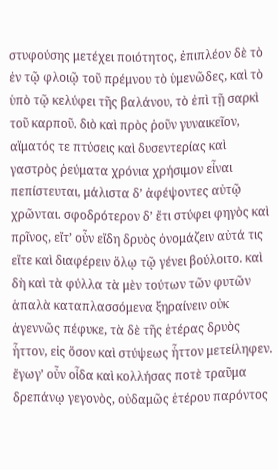στυφούσης μετέχει ποιότητος, ἐπιπλέον δὲ τὸ ἐν τῷ φλοιῷ τοῦ πρέμνου τὸ ὑμενῶδες, καὶ τὸ ὑπὸ τῷ κελύφει τῆς βαλάνου, τὸ ἐπὶ τῇ σαρκὶ τοῦ καρποῦ. διὸ καὶ πρὸς ῥοῦν γυναικεῖον, αἵματός τε πτύσεις καὶ δυσεντερίας καὶ γαστρὸς ῥεύματα χρόνια χρήσιμον εἶναι πεπίστευται, μάλιστα δ’ ἀφέψοντες αὐτῷ χρῶνται. σφοδρότερον δ’ ἔτι στύφει φηγὸς καὶ πρῖνος, εἴτ’ οὖν εἴδη δρυὸς ὀνομάζειν αὐτά τις εἴτε καὶ διαφέρειν ὅλῳ τῷ γένει βούλοιτο. καὶ δὴ καὶ τὰ φύλλα τὰ μὲν τούτων τῶν φυτῶν ἁπαλὰ καταπλασσόμενα ξηραίνειν οὐκ ἀγεννῶς πέφυκε, τὰ δὲ τῆς ἑτέρας δρυὸς ἧττον, εἰς ὅσον καὶ στύψεως ἧττον μετείληφεν. ἔγωγ’ οὖν οἶδα καὶ κολλήσας ποτὲ τραῦμα δρεπάνῳ γεγονὸς, οὐδαμῶς ἑτέρου παρόντος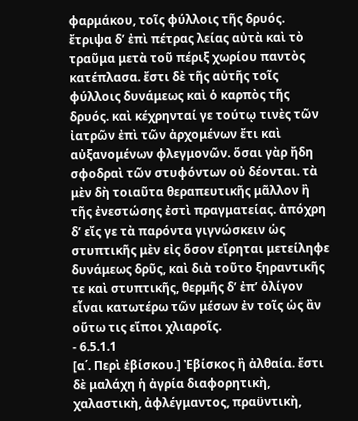φαρμάκου, τοῖς φύλλοις τῆς δρυός. ἔτριψα δ’ ἐπὶ πέτρας λείας αὐτὰ καὶ τὸ τραῦμα μετὰ τοῦ πέριξ χωρίου παντὸς κατέπλασα. ἔστι δὲ τῆς αὐτῆς τοῖς φύλλοις δυνάμεως καὶ ὁ καρπὸς τῆς δρυός. καὶ κέχρηνταί γε τούτῳ τινὲς τῶν ἰατρῶν ἐπὶ τῶν ἀρχομένων ἔτι καὶ αὐξανομένων φλεγμονῶν. ὅσαι γὰρ ἤδη σφοδραὶ τῶν στυφόντων οὐ δέονται. τὰ μὲν δὴ τοιαῦτα θεραπευτικῆς μᾶλλον ἢ τῆς ἐνεστώσης ἐστὶ πραγματείας. ἀπόχρη δ’ εἴς γε τὰ παρόντα γιγνώσκειν ὡς στυπτικῆς μὲν εἰς ὅσον εἴρηται μετείληφε δυνάμεως δρῦς, καὶ διὰ τοῦτο ξηραντικῆς τε καὶ στυπτικῆς, θερμῆς δ’ ἐπ’ ὀλίγον εἶναι κατωτέρω τῶν μέσων ἐν τοῖς ὡς ἂν οὕτω τις εἴποι χλιαροῖς.
- 6.5.1.1
[α΄. Περὶ ἐβίσκου.] Ἐβίσκος ἢ ἀλθαία. ἔστι δὲ μαλάχη ἡ ἀγρία διαφορητικὴ, χαλαστικὴ, ἀφλέγμαντος, πραϋντικὴ,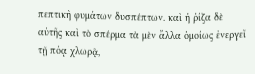πεπτικὴ φυμάτων δυσπέπτων. καὶ ἡ ῥίζα δὲ αὐτῆς καὶ τὸ σπέρμα τὰ μὲν ἄλλα ὁμοίως ἐνεργεῖ τῇ πόᾳ χλωρᾷ,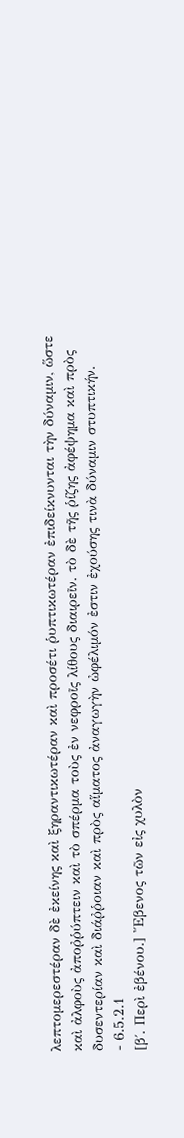λεπτομερεστέραν δὲ ἐκείνης καὶ ξηραντικωτέραν καὶ προσέτι ῥυπτικωτέραν ἐπιδείκνυνται τὴν δύναμιν, ὥστε καὶ ἀλφοὺς ἀποῤῥύπτειν καὶ τὸ σπέρμα τοὺς ἐν νεφροῖς λίθους διαιρεῖν. τὸ δὲ τῆς ῥίζης ἀφέψημα καὶ πρὸς δυσεντερίαν καὶ διάῤῥοιαν καὶ πρὸς αἵματος ἀναγωγὴν ὠφέλιμόν ἐστιν ἐχούσης τινὰ δύναμιν στυπτικήν.
- 6.5.2.1
[β΄. Περὶ ἐβένου.] Ἔβενος τῶν εἰς χυλὸν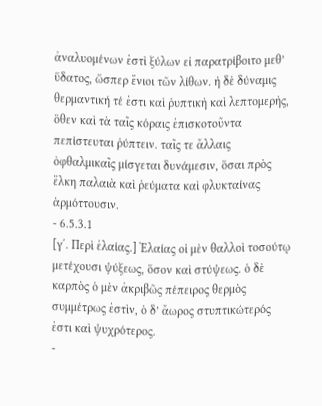ἀναλυομένων ἐστὶ ξύλων εἰ παρατρίβοιτο μεθ’ ὕδατος, ὥσπερ ἔνιοι τῶν λίθων. ἡ δὲ δύναμις θερμαντική τέ ἐστι καὶ ῥυπτικὴ καὶ λεπτομερὴς, ὅθεν καὶ τὰ ταῖς κόραις ἐπισκοτοῦντα πεπίστευται ῥύπτειν. ταῖς τε ἄλλαις ὀφθαλμικαῖς μίσγεται δυνάμεσιν, ὅσαι πρὸς ἕλκη παλαιὰ καὶ ῥεύματα καὶ φλυκταίνας ἁρμόττουσιν.
- 6.5.3.1
[γ΄. Περὶ ἐλαίας.] Ἐλαίας οἱ μὲν θαλλοὶ τοσούτῳ μετέχουσι ψύξεως, ὅσον καὶ στύψεως. ὁ δὲ καρπὸς ὁ μὲν ἀκριβῶς πέπειρος θερμὸς συμμέτρως ἐστὶν, ὁ δ’ ἄωρος στυπτικώτερός ἐστι καὶ ψυχρότερος.
-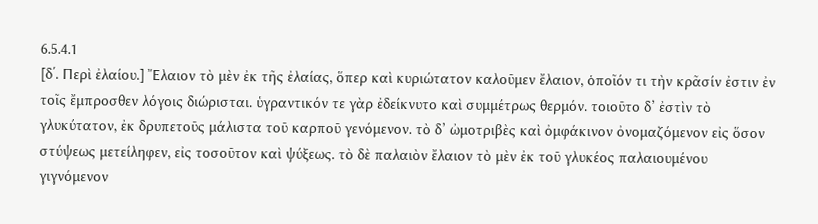6.5.4.1
[δ΄. Περὶ ἐλαίου.] Ἔλαιον τὸ μὲν ἐκ τῆς ἐλαίας, ὅπερ καὶ κυριώτατον καλοῦμεν ἔλαιον, ὁποῖόν τι τὴν κρᾶσίν ἐστιν ἐν τοῖς ἔμπροσθεν λόγοις διώρισται. ὑγραντικόν τε γὰρ ἐδείκνυτο καὶ συμμέτρως θερμόν. τοιοῦτο δ’ ἐστὶν τὸ γλυκύτατον, ἐκ δρυπετοῦς μάλιστα τοῦ καρποῦ γενόμενον. τὸ δ’ ὠμοτριβὲς καὶ ὀμφάκινον ὀνομαζόμενον εἰς ὅσον στύψεως μετείληφεν, εἰς τοσοῦτον καὶ ψύξεως. τὸ δὲ παλαιὸν ἔλαιον τὸ μὲν ἐκ τοῦ γλυκέος παλαιουμένου γιγνόμενον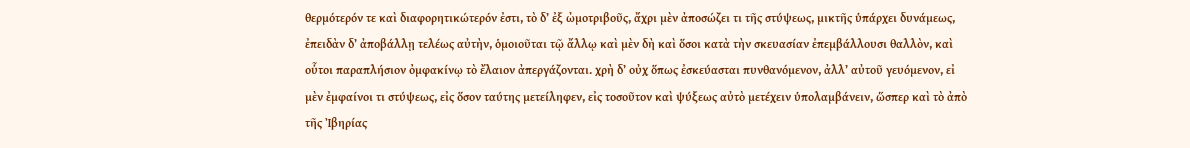θερμότερόν τε καὶ διαφορητικώτερόν ἐστι, τὸ δ’ ἐξ ὠμοτριβοῦς, ἄχρι μὲν ἀποσώζει τι τῆς στύψεως, μικτῆς ὑπάρχει δυνάμεως, ἐπειδὰν δ’ ἀποβάλλῃ τελέως αὐτὴν, ὁμοιοῦται τῷ ἄλλῳ καὶ μὲν δὴ καὶ ὅσοι κατὰ τὴν σκευασίαν ἐπεμβάλλουσι θαλλὸν, καὶ οὗτοι παραπλήσιον ὀμφακίνῳ τὸ ἔλαιον ἀπεργάζονται. χρὴ δ’ οὐχ ὅπως ἐσκεύασται πυνθανόμενον, ἀλλ’ αὐτοῦ γευόμενον, εἰ μὲν ἐμφαίνοι τι στύψεως, εἰς ὅσον ταύτης μετείληφεν, εἰς τοσοῦτον καὶ ψύξεως αὐτὸ μετέχειν ὑπολαμβάνειν, ὥσπερ καὶ τὸ ἀπὸ τῆς Ἰβηρίας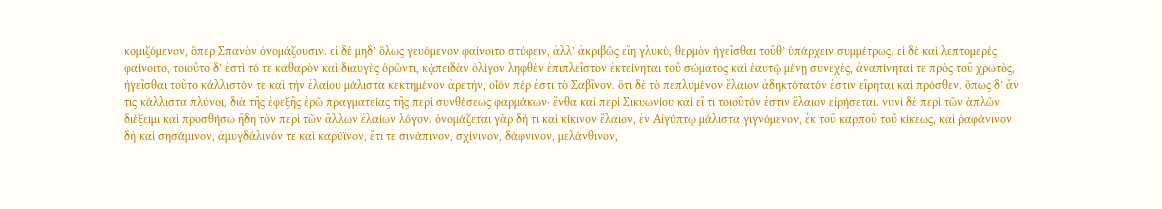κομιζόμενον, ὅπερ Σπανὸν ὀνομάζουσιν. εἰ δὲ μηδ’ ὅλως γευόμενον φαίνοιτο στύφειν, ἀλλ’ ἀκριβῶς εἴη γλυκὺ, θερμὸν ἡγεῖσθαι τοῦθ’ ὑπάρχειν συμμέτρως. εἰ δὲ καὶ λεπτομερὲς φαίνοιτο, τοιοῦτο δ’ ἐστὶ τό τε καθαρὸν καὶ διαυγὲς ὁρῶντι, κᾀπειδὰν ὀλίγον ληφθὲν ἐπιπλεῖστον ἐκτείνηται τοῦ σώματος καὶ ἑαυτῷ μένῃ συνεχὲς, ἀναπίνηταί τε πρὸς τοῦ χρωτὸς, ἡγεῖσθαι τοῦτο κάλλιστόν τε καὶ τὴν ἐλαίου μάλιστα κεκτημένον ἀρετὴν, οἷόν πέρ ἐστι τὸ Σαβῖνον. ὅτι δὲ τὸ πεπλυμένον ἔλαιον ἀδηκτότατόν ἐστιν εἴρηται καὶ πρόσθεν. ὅπως δ’ ἄν τις κάλλιστα πλύνοι, διὰ τῆς ἐφεξῆς ἐρῶ πραγματείας τῆς περὶ συνθέσεως φαρμάκων· ἔνθα καὶ περὶ Σικυωνίου καὶ εἴ τι τοιοῦτόν ἐστιν ἔλαιον εἰρήσεται. νυνὶ δὲ περὶ τῶν ἁπλῶν διέξειμι καὶ προσθήσω ἤδη τὸν περὶ τῶν ἄλλων ἐλαίων λόγον. ὀνομάζεται γὰρ δή τι καὶ κίκινον ἔλαιον, ἐν Αἰγύπτῳ μάλιστα γιγνόμενον, ἐκ τοῦ καρποῦ τοῦ κίκεως, καὶ ῥαφάνινον δὴ καὶ σησάμινον, ἀμυγδάλινόν τε καὶ καρύϊνον, ἔτι τε σινάπινον, σχίνινον, δάφνινον, μελάνθινον,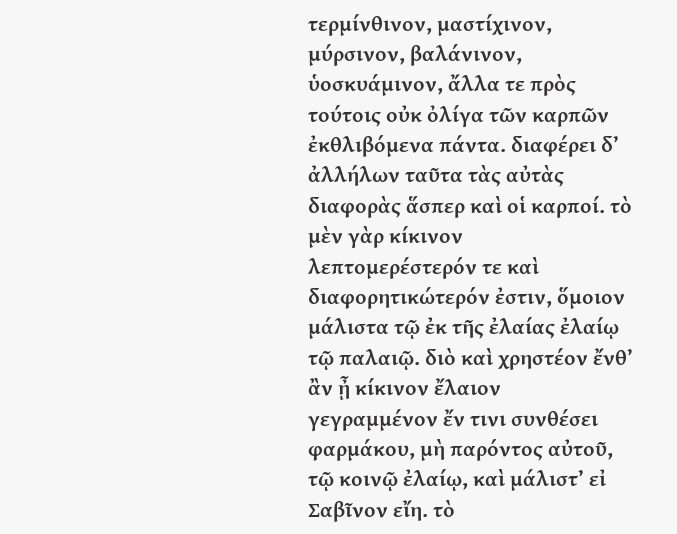τερμίνθινον, μαστίχινον, μύρσινον, βαλάνινον, ὑοσκυάμινον, ἄλλα τε πρὸς τούτοις οὐκ ὀλίγα τῶν καρπῶν ἐκθλιβόμενα πάντα. διαφέρει δ’ ἀλλήλων ταῦτα τὰς αὐτὰς διαφορὰς ἅσπερ καὶ οἱ καρποί. τὸ μὲν γὰρ κίκινον λεπτομερέστερόν τε καὶ διαφορητικώτερόν ἐστιν, ὅμοιον μάλιστα τῷ ἐκ τῆς ἐλαίας ἐλαίῳ τῷ παλαιῷ. διὸ καὶ χρηστέον ἔνθ’ ἂν ᾖ κίκινον ἔλαιον γεγραμμένον ἔν τινι συνθέσει φαρμάκου, μὴ παρόντος αὐτοῦ, τῷ κοινῷ ἐλαίῳ, καὶ μάλιστ’ εἰ Σαβῖνον εἴη. τὸ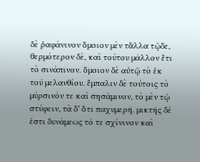δὲ ῥαφάνινον ὅμοιον μὲν τἄλλα τῷδε, θερμότερον δὲ, καὶ τούτου μᾶλλον ἔτι τὸ σινάπινον. ὅμοιον δὲ αὐτῷ τὸ ἐκ τοῦ μελανθίου. ἔμπαλιν δὲ τούτοις τὸ μύρσινόν τε καὶ σησάμινον, τὸ μὲν τῷ στύφειν, τὰ δ’ ὅτι παχυμερῆ. μικτῆς δέ ἐστι δυνάμεως τό τε σχίνινον καὶ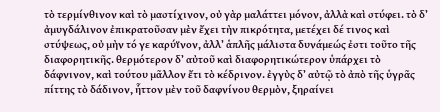τὸ τερμίνθινον καὶ τὸ μαστίχινον, οὐ γὰρ μαλάττει μόνον, ἀλλὰ καὶ στύφει. τὸ δ’ ἀμυγδάλινον ἐπικρατοῦσαν μὲν ἔχει τὴν πικρότητα, μετέχει δέ τινος καὶ στύψεως, οὐ μὴν τό γε καρύϊνον, ἀλλ’ ἁπλῆς μάλιστα δυνάμεώς ἐστι τοῦτο τῆς διαφορητικῆς. θερμότερον δ’ αὐτοῦ καὶ διαφορητικώτερον ὑπάρχει τὸ δάφνινον, καὶ τούτου μᾶλλον ἔτι τὸ κέδρινον. ἐγγὺς δ’ αὐτῷ τὸ ἀπὸ τῆς ὑγρᾶς πίττης τὸ δάδινον, ἧττον μὲν τοῦ δαφνίνου θερμὸν, ξηραίνει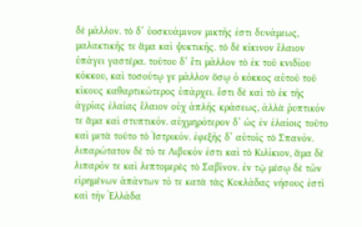δὲ μᾶλλον. τὸ δ’ ὑοσκυάμινον μικτῆς ἐστι δυνάμεως, μαλακτικῆς τε ἅμα καὶ ψυκτικῆς. τὸ δὲ κίκινον ἔλαιον ὑπάγει γαστέρα. τοῦτου δ’ ἔτι μᾶλλον τὸ ἐκ τοῦ κνιδίου κόκκου, καὶ τοσούτῳ γε μᾶλλον ὅσῳ ὁ κόκκος αὐτοῦ τοῦ κίκους καθαρτικώτερος ὑπάρχει. ἔστι δὲ καὶ τὸ ἐκ τῆς ἀγρίας ἐλαίας ἔλαιον οὐχ ἁπλῆς κράσεως, ἀλλὰ ῥυπτικόν τε ἅμα καὶ στυπτικόν. αὐχμηρότερον δ’ ὡς ἐν ἐλαίοις τοῦτο καὶ μετὰ τοῦτο τὸ Ἰστρικόν. ἐφεξῆς δ’ αὐτοῖς τὸ Σπανόν. λιπαρώτατον δὲ τό τε Λιβυκόν ἐστι καὶ τὸ Κιλίκιον, ἅμα δὲ λιπαρόν τε καὶ λεπτομερὲς τὸ Σαβῖνον. ἐν τῷ μέσῳ δὲ τῶν εἰρημένων ἁπάντων τό τε κατὰ τὰς Κυκλάδας νήσους ἐστὶ καὶ τὴν Ἑλλάδα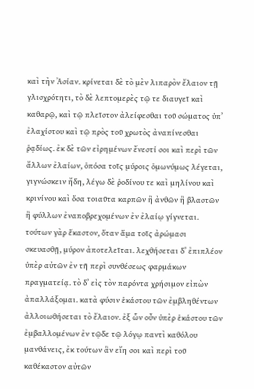καὶ τὴν Ἀσίαν. κρίνεται δὲ τὸ μὲν λιπαρὸν ἔλαιον τῇ γλισχρότητι, τὸ δὲ λεπτομερὲς τῷ τε διαυγεῖ καὶ καθαρῷ, καὶ τῷ πλεῖστον ἀλείφεσθαι τοῦ σώματος ὑπ’ ἐλαχίστου καὶ τῷ πρὸς τοῦ χρωτὸς ἀναπίνεσθαι ῥᾳδίως. ἐκ δὲ τῶν εἰρημένων ἔνεστί σοι καὶ περὶ τῶν ἄλλων ἐλαίων, ὁπόσα τοῖς μύροις ὁμωνύμως λέγεται, γιγνώσκειν ἤδη, λέγω δὲ ῥοδίνου τε καὶ μηλίνου καὶ κρινίνου καὶ ὅσα τοιαῦτα καρπῶν ἢ ἀνθῶν ἢ βλαστῶν ἢ φύλλων ἐναποβρεχομένων ἐν ἐλαίῳ γίγνεται. τούτων γὰρ ἕκαστον, ὅταν ἅμα τοῖς ἀρώμασι σκευασθῇ, μύρον ἀποτελεῖται. λεχθήσεται δ’ ἐπιπλέον ὑπὲρ αὐτῶν ἐν τῆ περὶ συνθέσεως φαρμάκων πραγματείᾳ. τὸ δ’ εἰς τὸν παρόντα χρήσιμον εἰπὼν ἀπαλλάξομαι. κατὰ φύσιν ἑκάστου τῶν ἐμβληθέντων ἀλλοιωθήσεται τὸ ἔλαιον. ἐξ ὧν οὖν ὑπὲρ ἑκάστου τῶν ἐμβαλλομένων ἐν τῷδε τῷ λόγῳ παντὶ καθόλου μανθάνεις, ἐκ τούτων ἂν εἴη σοι καὶ περὶ τοῦ καθέκαστον αὐτῶν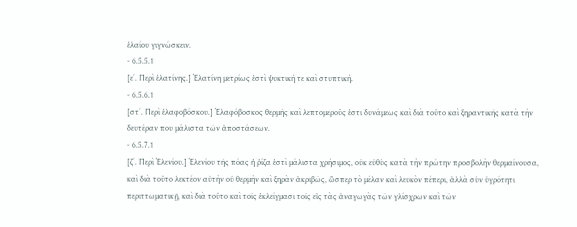ἐλαίου γιγνώσκειν.
- 6.5.5.1
[ε΄. Περὶ ἐλατίνης.] Ἐλατίνη μετρίως ἐστὶ ψυκτική τε καὶ στυπτική.
- 6.5.6.1
[στ΄. Περὶ ἐλαφοβόσκου.] Ἐλαφόβοσκος θερμῆς καὶ λεπτομεροῦς ἐστι δυνάμεως καὶ διὰ τοῦτο καὶ ξηραντικῆς κατὰ τὴν δευτέραν που μάλιστα τῶν ἀποστάσεων.
- 6.5.7.1
[ζ΄. Περὶ Ἐλενίου.] Ἐλενίου τῆς πόας ἡ ῥίζα ἐστὶ μάλιστα χρήσιμος, οὐκ εὐθὺς κατὰ τὴν πρώτην προσβολὴν θερμαίνουσα, καὶ διὰ τοῦτο λεκτέον αὐτὴν οὐ θερμὴν καὶ ξηρὰν ἀκριβῶς, ὥσπερ τὸ μέλαν καὶ λευκὸν πέπερι, ἀλλὰ σὺν ὑγρότητι περιττωματικῇ, καὶ διὰ τοῦτο καὶ τοῖς ἐκλείγμασι τοῖς εἰς τὰς ἀναγωγὰς τῶν γλίσχρων καὶ τῶν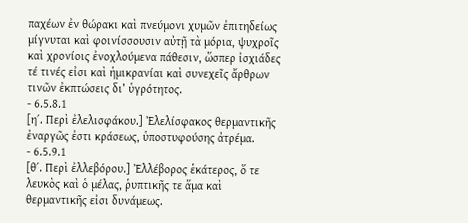παχέων ἐν θώρακι καὶ πνεύμονι χυμῶν ἐπιτηδείως μίγνυται καὶ φοινίσσουσιν αὐτῇ τὰ μόρια, ψυχροῖς καὶ χρονίοις ἐνοχλούμενα πάθεσιν, ὥσπερ ἰσχιάδες τέ τινές εἰσι καὶ ἡμικρανίαι καὶ συνεχεῖς ἄρθρων τινῶν ἐκπτώσεις δι’ ὑγρότητος.
- 6.5.8.1
[η΄. Περὶ ἐλελισφάκου.] Ἐλελίσφακος θερμαντικῆς ἐναργῶς ἐστι κράσεως, ὑποστυφούσης ἀτρέμα.
- 6.5.9.1
[θ΄. Περὶ ἐλλεβόρου.] Ἐλλέβορος ἑκάτερος, ὅ τε λευκὸς καὶ ὁ μέλας, ῥυπτικῆς τε ἅμα καὶ θερμαντικῆς εἰσι δυνάμεως.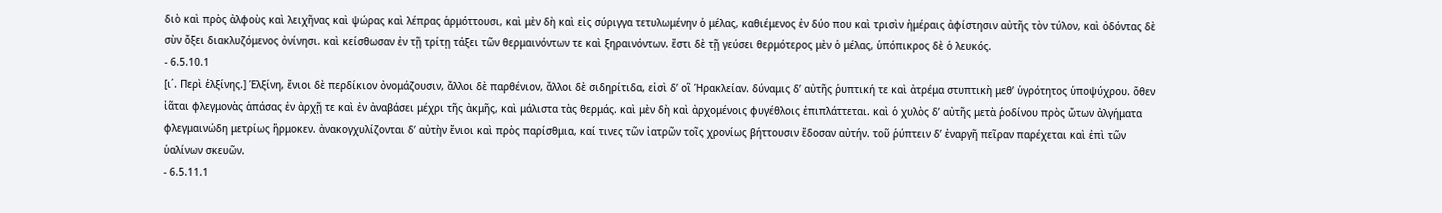διὸ καὶ πρὸς ἀλφοὺς καὶ λειχῆνας καὶ ψώρας καὶ λέπρας ἁρμόττουσι, καὶ μὲν δὴ καὶ εἰς σύριγγα τετυλωμένην ὁ μέλας, καθιέμενος ἐν δύο που καὶ τρισὶν ἡμέραις ἀφίστησιν αὐτῆς τὸν τύλον, καὶ ὀδόντας δὲ σὺν ὄξει διακλυζόμενος ὀνίνησι. καὶ κείσθωσαν ἐν τῇ τρίτῃ τάξει τῶν θερμαινόντων τε καὶ ξηραινόντων. ἔστι δὲ τῇ γεύσει θερμότερος μὲν ὁ μέλας, ὑπόπικρος δὲ ὁ λευκός.
- 6.5.10.1
[ι΄. Περὶ ἑλξίνης.] Ἑλξίνη, ἔνιοι δὲ περδίκιον ὀνομάζουσιν, ἄλλοι δὲ παρθένιον, ἄλλοι δὲ σιδηρίτιδα, εἰσὶ δ’ οἳ Ἡρακλείαν. δύναμις δ’ αὐτῆς ῥυπτική τε καὶ ἀτρέμα στυπτικὴ μεθ’ ὑγρότητος ὑποψύχρου. ὅθεν ἰᾶται φλεγμονὰς ἁπάσας ἐν ἀρχῇ τε καὶ ἐν ἀναβάσει μέχρι τῆς ἀκμῆς, καὶ μάλιστα τὰς θερμάς. καὶ μὲν δὴ καὶ ἀρχομένοις φυγέθλοις ἐπιπλάττεται. καὶ ὁ χυλὸς δ’ αὐτῆς μετὰ ῥοδίνου πρὸς ὤτων ἀλγήματα φλεγμαινώδη μετρίως ἥρμοκεν. ἀνακογχυλίζονται δ’ αὐτὴν ἔνιοι καὶ πρὸς παρίσθμια, καί τινες τῶν ἰατρῶν τοῖς χρονίως βήττουσιν ἔδοσαν αὐτήν. τοῦ ῥύπτειν δ’ ἐναργῆ πεῖραν παρέχεται καὶ ἐπὶ τῶν ὑαλίνων σκευῶν.
- 6.5.11.1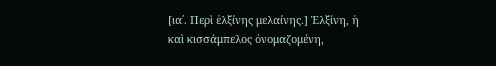[ια΄. Περὶ ἑλξίνης μελαίνης.] Ἑλξίνη, ἡ καὶ κισσάμπελος ὀνομαζομένη,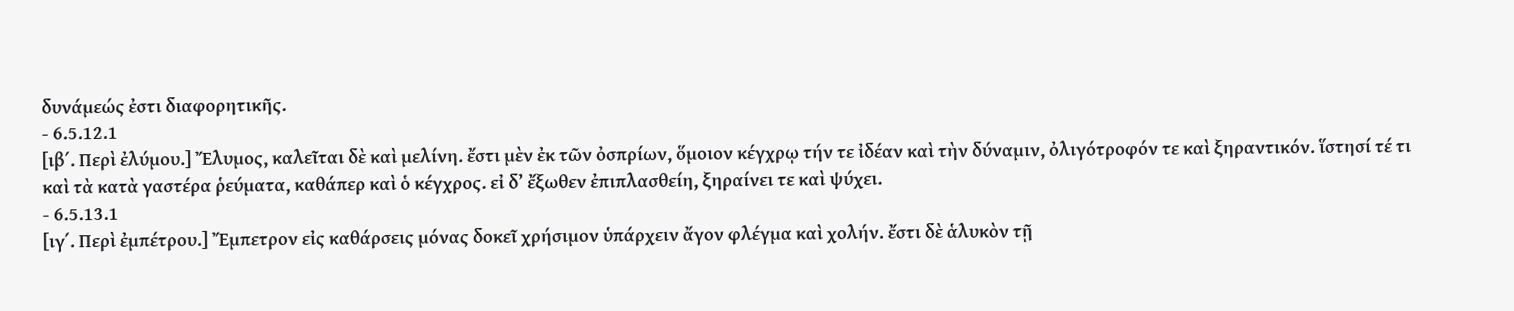δυνάμεώς ἐστι διαφορητικῆς.
- 6.5.12.1
[ιβ΄. Περὶ ἐλύμου.] Ἔλυμος, καλεῖται δὲ καὶ μελίνη. ἔστι μὲν ἐκ τῶν ὀσπρίων, ὅμοιον κέγχρῳ τήν τε ἰδέαν καὶ τὴν δύναμιν, ὀλιγότροφόν τε καὶ ξηραντικόν. ἵστησί τέ τι καὶ τὰ κατὰ γαστέρα ῥεύματα, καθάπερ καὶ ὁ κέγχρος. εἰ δ’ ἔξωθεν ἐπιπλασθείη, ξηραίνει τε καὶ ψύχει.
- 6.5.13.1
[ιγ΄. Περὶ ἐμπέτρου.] Ἔμπετρον εἰς καθάρσεις μόνας δοκεῖ χρήσιμον ὑπάρχειν ἄγον φλέγμα καὶ χολήν. ἔστι δὲ ἁλυκὸν τῇ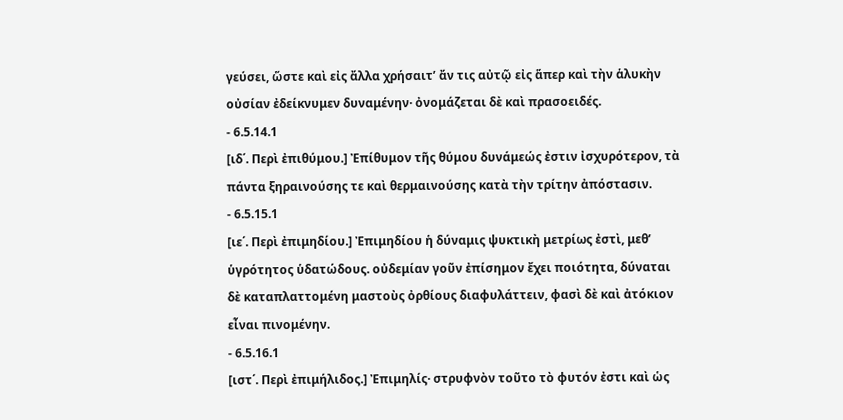γεύσει, ὥστε καὶ εἰς ἄλλα χρήσαιτ’ ἄν τις αὐτῷ εἰς ἅπερ καὶ τὴν ἁλυκὴν οὐσίαν ἐδείκνυμεν δυναμένην· ὀνομάζεται δὲ καὶ πρασοειδές.
- 6.5.14.1
[ιδ΄. Περὶ ἐπιθύμου.] Ἐπίθυμον τῆς θύμου δυνάμεώς ἐστιν ἰσχυρότερον, τὰ πάντα ξηραινούσης τε καὶ θερμαινούσης κατὰ τὴν τρίτην ἀπόστασιν.
- 6.5.15.1
[ιε΄. Περὶ ἐπιμηδίου.] Ἐπιμηδίου ἡ δύναμις ψυκτικὴ μετρίως ἐστὶ, μεθ’ ὑγρότητος ὑδατώδους. οὐδεμίαν γοῦν ἐπίσημον ἔχει ποιότητα, δύναται δὲ καταπλαττομένη μαστοὺς ὀρθίους διαφυλάττειν, φασὶ δὲ καὶ ἀτόκιον εἶναι πινομένην.
- 6.5.16.1
[ιστ΄. Περὶ ἐπιμήλιδος.] Ἐπιμηλίς· στρυφνὸν τοῦτο τὸ φυτόν ἐστι καὶ ὡς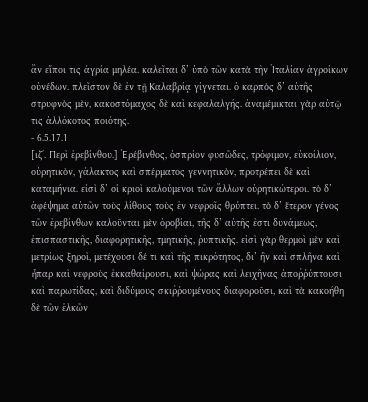ἄν εἴποι τις ἀγρία μηλέα. καλεῖται δ’ ὑπὸ τῶν κατὰ τὴν Ἰταλίαν ἀγροίκων οὐνέδων. πλεῖστον δὲ ἐν τῇ Καλαβρίᾳ γίγνεται. ὁ καρπὸς δ’ αὐτῆς στρυφνὸς μὲν, κακοστόμαχος δὲ καὶ κεφαλαλγής. ἀναμέμικται γὰρ αὐτῷ τις ἀλλόκοτος ποιότης.
- 6.5.17.1
[ιζ΄. Περὶ ἐρεβίνθου.] Ἐρέβινθος, ὀσπρίον φυσῶδες, τρόφιμον, εὐκοίλιον, οὐρητικὸν, γάλακτος καὶ σπέρματος γεννητικὸν, προτρέπει δὲ καὶ καταμήνια. εἰσὶ δ’ οἱ κριοὶ καλούμενοι τῶν ἄλλων οὐρητικώτεροι. τὸ δ’ ἀφέψημα αὐτῶν τοὺς λίθους τοὺς ἐν νεφροῖς θρύπτει. τὸ δ’ ἕτερον γένος τῶν ἐρεβίνθων καλοῦνται μὲν ὀροβίαι, τῆς δ’ αὐτῆς ἐστι δυνάμεως, ἐπισπαστικῆς, διαφορητικῆς, τμητικῆς, ῥυπτικῆς. εἰσὶ γὰρ θερμοὶ μὲν καὶ μετρίως ξηροὶ, μετέχουσι δέ τι καὶ τῆς πικρότητος, δι’ ἣν καὶ σπλῆνα καὶ ἧπαρ καὶ νεφροὺς ἐκκαθαίρουσι, καὶ ψώρας καὶ λειχῆνας ἀποῤῥύπτουσι καὶ παρωτίδας, καὶ διδύμους σκιῤῥουμένους διαφοροῦσι, καὶ τὰ κακοήθη δὲ τῶν ἑλκῶν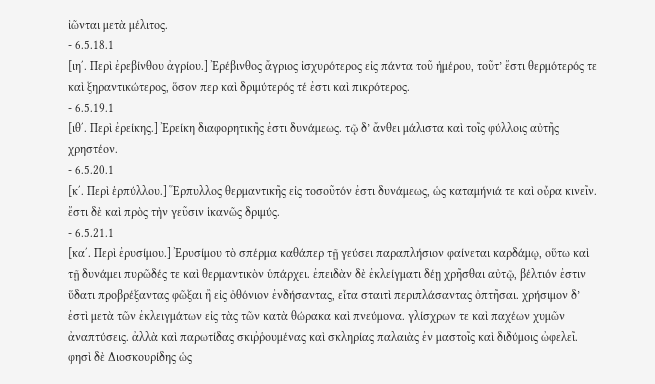ἰῶνται μετὰ μέλιτος.
- 6.5.18.1
[ιη΄. Περὶ ἐρεβίνθου ἀγρίου.] Ἐρέβινθος ἄγριος ἰσχυρότερος εἰς πάντα τοῦ ἡμέρου, τοῦτ’ ἔστι θερμότερός τε καὶ ξηραντικώτερος, ὅσον περ καὶ δριμύτερός τέ ἐστι καὶ πικρότερος.
- 6.5.19.1
[ιθ΄. Περὶ ἐρείκης.] Ἐρείκη διαφορητικῆς ἐστι δυνάμεως. τῷ δ’ ἄνθει μάλιστα καὶ τοῖς φύλλοις αὐτῆς χρηστέον.
- 6.5.20.1
[κ΄. Περὶ ἑρπύλλου.] Ἕρπυλλος θερμαντικῆς εἰς τοσοῦτόν ἐστι δυνάμεως, ὡς καταμήνιά τε καὶ οὖρα κινεῖν. ἔστι δὲ καὶ πρὸς τὴν γεῦσιν ἱκανῶς δριμύς.
- 6.5.21.1
[κα΄. Περὶ ἐρυσίμου.] Ἐρυσίμου τὸ σπέρμα καθάπερ τῇ γεύσει παραπλήσιον φαίνεται καρδάμῳ, οὕτω καὶ τῇ δυνάμει πυρῶδές τε καὶ θερμαντικὸν ὑπάρχει. ἐπειδὰν δὲ ἐκλείγματι δέῃ χρῆσθαι αὐτῷ, βέλτιόν ἐστιν ὕδατι προβρέξαντας φῶξαι ἢ εἰς ὀθόνιον ἐνδήσαντας, εἶτα σταιτὶ περιπλάσαντας ὀπτῆσαι. χρήσιμον δ’ ἐστὶ μετὰ τῶν ἐκλειγμάτων εἰς τὰς τῶν κατὰ θώρακα καὶ πνεύμονα. γλίσχρων τε καὶ παχέων χυμῶν ἀναπτύσεις. ἀλλὰ καὶ παρωτίδας σκιῤῥουμένας καὶ σκληρίας παλαιὰς ἐν μαστοῖς καὶ διδύμοις ὠφελεῖ. φησὶ δὲ Διοσκουρίδης ὡς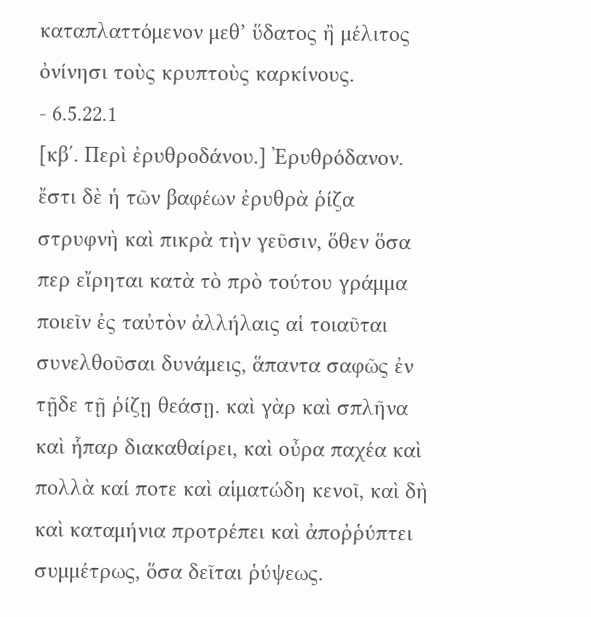καταπλαττόμενον μεθ’ ὕδατος ἢ μέλιτος ὀνίνησι τοὺς κρυπτοὺς καρκίνους.
- 6.5.22.1
[κβ΄. Περὶ ἐρυθροδάνου.] Ἐρυθρόδανον. ἔστι δὲ ἡ τῶν βαφέων ἐρυθρὰ ῥίζα στρυφνὴ καὶ πικρὰ τὴν γεῦσιν, ὅθεν ὅσα περ εἴρηται κατὰ τὸ πρὸ τούτου γράμμα ποιεῖν ἐς ταὐτὸν ἀλλήλαις αἱ τοιαῦται συνελθοῦσαι δυνάμεις, ἅπαντα σαφῶς ἐν τῇδε τῇ ῥίζῃ θεάσῃ. καὶ γὰρ καὶ σπλῆνα καὶ ἧπαρ διακαθαίρει, καὶ οὖρα παχέα καὶ πολλὰ καί ποτε καὶ αἱματώδη κενοῖ, καὶ δὴ καὶ καταμήνια προτρέπει καὶ ἀποῤῥύπτει συμμέτρως, ὅσα δεῖται ῥύψεως.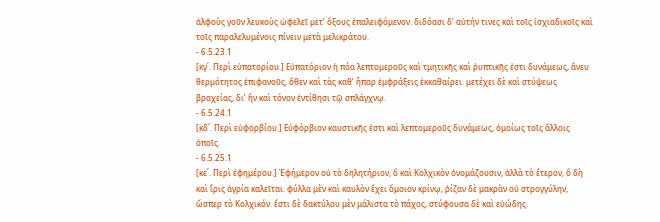ἀλφοὺς γοῦν λευκοὺς ὠφελεῖ μετ’ ὄξους ἐπαλειφόμενον. διδόασι δ’ αὐτήν τινες καὶ τοῖς ἰσχιαδικοῖς καὶ τοῖς παραλελυμένοις πίνειν μετὰ μελικράτου.
- 6.5.23.1
[κγ΄. Περὶ εὐπατορίου.] Εὐπατόριον ἡ πόα λεπτομεροῦς καὶ τμητικῆς καὶ ῥυπτικῆς ἐστι δυνάμεως, ἄνευ θερμότητος ἐπιφανοῦς, ὅθεν καὶ τὰς καθ’ ἧπαρ ἐμφράξεις ἐκκαθαίρει. μετέχει δὲ καὶ στύψεως βραχείας, δι’ ἣν καὶ τόνον ἐντίθησι τῷ σπλάγχνῳ.
- 6.5.24.1
[κδ΄. Περὶ εὐφορβίου.] Εὐφόρβιον καυστικῆς ἐστι καὶ λεπτομεροῦς δυνάμεως, ὁμοίως τοῖς ἄλλοις ὀποῖς.
- 6.5.25.1
[κε΄. Περὶ ἐφημέρου.] Ἐφήμερον οὐ τὸ δηλητήριον, ὃ καὶ Κολχικὸν ὀνομάζουσιν, ἀλλὰ τὸ ἕτερον, ὃ δὴ καὶ ἴρις ἀγρία καλεῖται. φύλλα μὲν καὶ καυλὸν ἔχει ὅμοιον κρίνῳ, ῥίζαν δὲ μακρὰν οὐ στρογγύλην, ὥσπερ τὸ Κολχικόν. ἔστι δὲ δακτύλου μὲν μάλιστα τὸ πάχος, στύφουσα δὲ καὶ εὐώδης.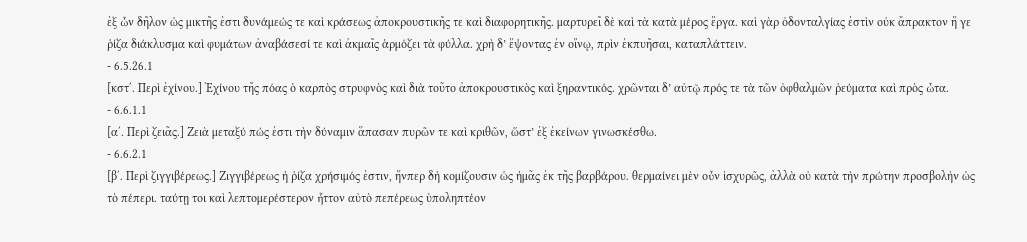ἐξ ὧν δῆλον ὡς μικτῆς ἐστι δυνάμεώς τε καὶ κράσεως ἀποκρουστικῆς τε καὶ διαφορητικῆς. μαρτυρεῖ δὲ καὶ τὰ κατὰ μέρος ἔργα. καὶ γὰρ ὀδονταλγίας ἐστὶν οὐκ ἄπρακτον ἥ γε ῥίζα διάκλυσμα καὶ φυμάτων ἀναβάσεσί τε καὶ ἀκμαῖς ἁρμόζει τὰ φύλλα. χρὴ δ’ ἕψοντας ἐν οἴνῳ, πρὶν ἐκπυῆσαι, καταπλάττειν.
- 6.5.26.1
[κστ΄. Περὶ ἐχίνου.] Ἐχίνου τῆς πόας ὁ καρπὸς στρυφνὸς καὶ διὰ τοῦτο ἀποκρουστικὸς καὶ ξηραντικός. χρῶνται δ’ αὐτῷ πρός τε τὰ τῶν ὀφθαλμῶν ῥεύματα καὶ πρὸς ὦτα.
- 6.6.1.1
[α΄. Περὶ ζειᾶς.] Ζειὰ μεταξύ πώς ἐστι τὴν δύναμιν ἅπασαν πυρῶν τε καὶ κριθῶν, ὥστ’ ἐξ ἐκείνων γινωσκέσθω.
- 6.6.2.1
[β΄. Περὶ ζιγγιβέρεως.] Ζιγγιβέρεως ἡ ῥίζα χρήσιμός ἐστιν, ἥνπερ δὴ κομίζουσιν ὡς ἡμᾶς ἐκ τῆς βαρβάρου. θερμαίνει μὲν οὖν ἰσχυρῶς, ἀλλὰ οὐ κατὰ τὴν πρώτην προσβολὴν ὡς τὸ πέπερι. ταύτῃ τοι καὶ λεπτομερέστερον ἧττον αὐτὸ πεπέρεως ὑποληπτέον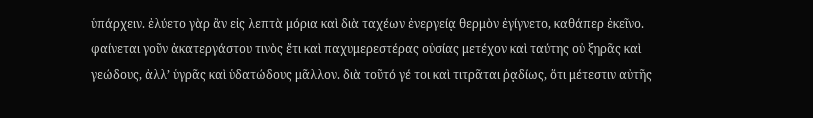ὑπάρχειν. ἐλύετο γὰρ ἂν εἰς λεπτὰ μόρια καὶ διὰ ταχέων ἐνεργείᾳ θερμὸν ἐγίγνετο, καθάπερ ἐκεῖνο. φαίνεται γοῦν ἀκατεργάστου τινὸς ἔτι καὶ παχυμερεστέρας οὐσίας μετέχον καὶ ταύτης οὐ ξηρᾶς καὶ γεώδους, ἀλλ’ ὑγρᾶς καὶ ὑδατώδους μᾶλλον. διὰ τοῦτό γέ τοι καὶ τιτρᾶται ῥᾳδίως, ὅτι μέτεστιν αὐτῆς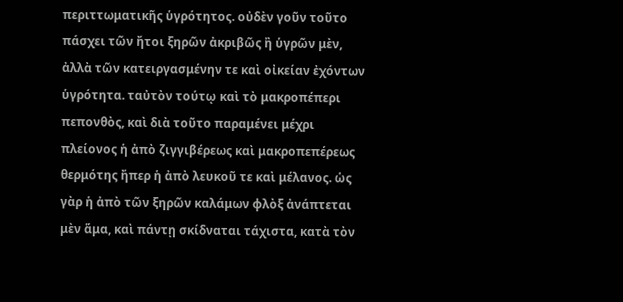περιττωματικῆς ὑγρότητος. οὐδὲν γοῦν τοῦτο πάσχει τῶν ἤτοι ξηρῶν ἀκριβῶς ἢ ὑγρῶν μὲν, ἀλλὰ τῶν κατειργασμένην τε καὶ οἰκείαν ἐχόντων ὑγρότητα. ταὐτὸν τούτῳ καὶ τὸ μακροπέπερι πεπονθὸς, καὶ διὰ τοῦτο παραμένει μέχρι πλείονος ἡ ἀπὸ ζιγγιβέρεως καὶ μακροπεπέρεως θερμότης ἤπερ ἡ ἀπὸ λευκοῦ τε καὶ μέλανος. ὡς γὰρ ἡ ἀπὸ τῶν ξηρῶν καλάμων φλὸξ ἀνάπτεται μὲν ἅμα, καὶ πάντῃ σκίδναται τάχιστα, κατὰ τὸν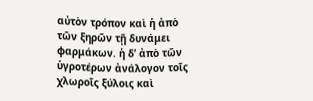αὐτὸν τρόπον καὶ ἡ ἀπὸ τῶν ξηρῶν τῇ δυνάμει φαρμάκων. ἡ δ’ ἀπὸ τῶν ὑγροτέρων ἀνάλογον τοῖς χλωροῖς ξύλοις καὶ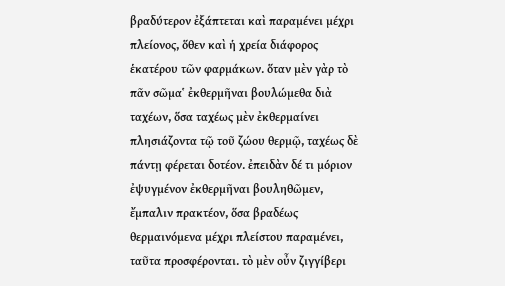βραδύτερον ἐξάπτεται καὶ παραμένει μέχρι πλείονος, ὅθεν καὶ ἡ χρεία διάφορος ἑκατέρου τῶν φαρμάκων. ὅταν μὲν γὰρ τὸ πᾶν σῶμα῾ ἐκθερμῆναι βουλώμεθα διὰ ταχέων, ὅσα ταχέως μὲν ἐκθερμαίνει πλησιάζοντα τῷ τοῦ ζώου θερμῷ, ταχέως δὲ πάντῃ φέρεται δοτέον. ἐπειδὰν δέ τι μόριον ἐψυγμένον ἐκθερμῆναι βουληθῶμεν, ἔμπαλιν πρακτέον, ὅσα βραδέως θερμαινόμενα μέχρι πλείστου παραμένει, ταῦτα προσφέρονται. τὸ μὲν οὖν ζιγγίβερι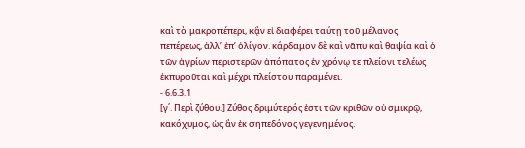καὶ τὸ μακροπέπερι, κᾂν εἰ διαφέρει ταύτῃ τοῦ μέλανος πεπέρεως, ἀλλ’ ἐπ’ ὀλίγον. κάρδαμον δὲ καὶ νᾶπυ καὶ θαψία καὶ ὁ τῶν ἀγρίων περιστερῶν ἀπόπατος ἐν χρόνῳ τε πλείονι τελέως ἐκπυροῦται καὶ μέχρι πλείστου παραμένει.
- 6.6.3.1
[γ΄. Περὶ ζύθου.] Ζύθος δριμύτερός ἐστι τῶν κριθῶν οὐ σμικρῷ, κακόχυμος, ὡς ἂν ἐκ σηπεδόνος γεγενημένος.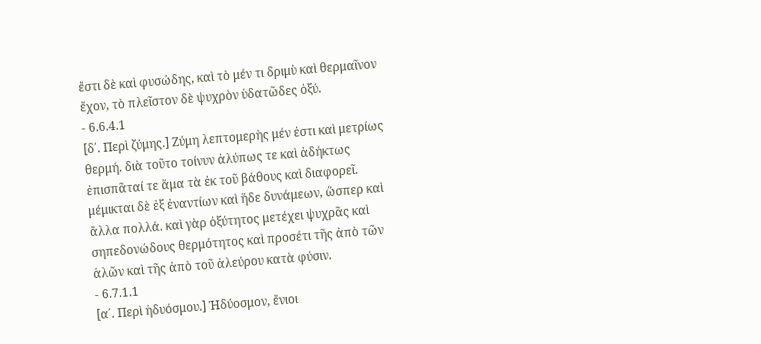ἔστι δὲ καὶ φυσώδης, καὶ τὸ μέν τι δριμὺ καὶ θερμαῖνον ἔχον, τὸ πλεῖστον δὲ ψυχρὸν ὑδατῶδες ὀξύ.
- 6.6.4.1
[δ΄. Περὶ ζύμης.] Ζύμη λεπτομερὴς μέν ἐστι καὶ μετρίως θερμή. διὰ τοῦτο τοίνυν ἀλύπως τε καὶ ἀδήκτως ἐπισπᾶταί τε ἅμα τὰ ἐκ τοῦ βάθους καὶ διαφορεῖ. μέμικται δὲ ἐξ ἐναντίων καὶ ἥδε δυνάμεων, ὥσπερ καὶ ἄλλα πολλά. καὶ γὰρ ὀξύτητος μετέχει ψυχρᾶς καὶ σηπεδονώδους θερμότητος καὶ προσέτι τῆς ἀπὸ τῶν ἁλῶν καὶ τῆς ἀπὸ τοῦ ἀλεύρου κατὰ φύσιν.
- 6.7.1.1
[α΄. Περὶ ἡδυόσμου.] Ἡδύοσμον, ἔνιοι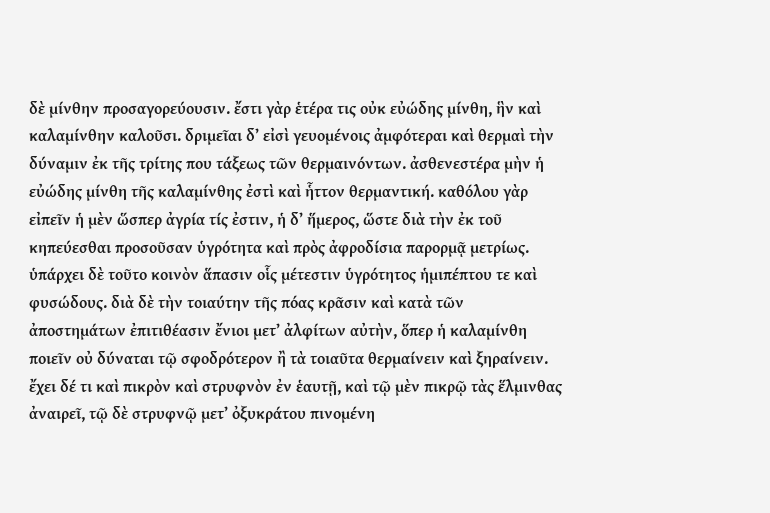δὲ μίνθην προσαγορεύουσιν. ἔστι γὰρ ἑτέρα τις οὐκ εὐώδης μίνθη, ἣν καὶ καλαμίνθην καλοῦσι. δριμεῖαι δ’ εἰσὶ γευομένοις ἀμφότεραι καὶ θερμαὶ τὴν δύναμιν ἐκ τῆς τρίτης που τάξεως τῶν θερμαινόντων. ἀσθενεστέρα μὴν ἡ εὐώδης μίνθη τῆς καλαμίνθης ἐστὶ καὶ ἧττον θερμαντική. καθόλου γὰρ εἰπεῖν ἡ μὲν ὥσπερ ἀγρία τίς ἐστιν, ἡ δ’ ἥμερος, ὥστε διὰ τὴν ἐκ τοῦ κηπεύεσθαι προσοῦσαν ὑγρότητα καὶ πρὸς ἀφροδίσια παρορμᾷ μετρίως. ὑπάρχει δὲ τοῦτο κοινὸν ἅπασιν οἷς μέτεστιν ὑγρότητος ἡμιπέπτου τε καὶ φυσώδους. διὰ δὲ τὴν τοιαύτην τῆς πόας κρᾶσιν καὶ κατὰ τῶν ἀποστημάτων ἐπιτιθέασιν ἔνιοι μετ’ ἀλφίτων αὐτὴν, ὅπερ ἡ καλαμίνθη ποιεῖν οὐ δύναται τῷ σφοδρότερον ἢ τὰ τοιαῦτα θερμαίνειν καὶ ξηραίνειν. ἔχει δέ τι καὶ πικρὸν καὶ στρυφνὸν ἐν ἑαυτῇ, καὶ τῷ μὲν πικρῷ τὰς ἕλμινθας ἀναιρεῖ, τῷ δὲ στρυφνῷ μετ’ ὀξυκράτου πινομένη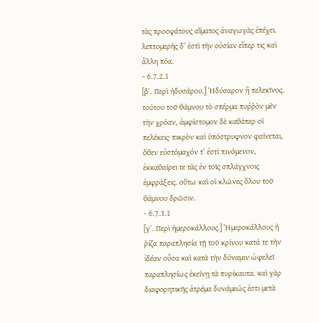τὰς προσφάτους αἵματος ἀναγωγὰς ἐπέχει. λεπτομερὴς δ’ ἐστὶ τὴν οὐσίαν εἴπερ τις καὶ ἄλλη πόα.
- 6.7.2.1
[β΄. Περὶ ἡδυσάρου.] Ἡδύσαρον ἢ πελεκῖνος. τούτου τοῦ θάμνου τὸ σπέρμα πυῤῥὸν μὲν τὴν χρόαν, ἀμφίστομον δὲ καθάπερ οἱ πελέκεις· πικρὸν καὶ ὑπόστρυφνον φαίνεται, ὅθεν εὐστόμαχόν τ’ ἐστὶ πινόμενον, ἐκκαθαίρει τε τὰς ἐν τοῖς σπλάγχνοις ἐμφράξεις. οὕτω καὶ οἱ κλῶνες ὅλου τοῦ θάμνου δρῶσιν.
- 6.7.3.1
[γ΄. Περὶ ἡμεροκάλλους.] Ἡμεροκάλλους ἡ ῥίζα παραπλησία τῇ τοῦ κρίνου κατά τε τὴν ἰδέαν οὖσα καὶ κατὰ τὴν δύναμιν ὠφελεῖ παραπλησίως ἐκείνῃ τὰ πυρίκαυτα. καὶ γὰρ διαφορητικῆς ἀτρέμα δυνάμεώς ἐστι μετὰ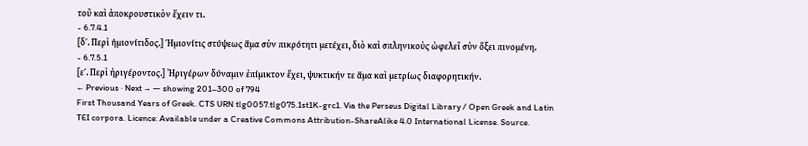τοῦ καὶ ἀποκρουστικὸν ἔχειν τι.
- 6.7.4.1
[δ΄. Περὶ ἡμιονίτιδος.] Ἡμιονίτις στύψεως ἅμα σὺν πικρότητι μετέχει, διὸ καὶ σπληνικοὺς ὠφελεῖ σὺν ὄξει πινομένη.
- 6.7.5.1
[ε΄. Περὶ ἠριγέροντος.] Ἠριγέρων δύναμιν ἐπίμικτον ἔχει, ψυκτικήν τε ἅμα καὶ μετρίως διαφορητικήν.
← Previous · Next → — showing 201–300 of 794
First Thousand Years of Greek. CTS URN tlg0057.tlg075.1st1K-grc1. Via the Perseus Digital Library / Open Greek and Latin TEI corpora. Licence: Available under a Creative Commons Attribution-ShareAlike 4.0 International License. Source.